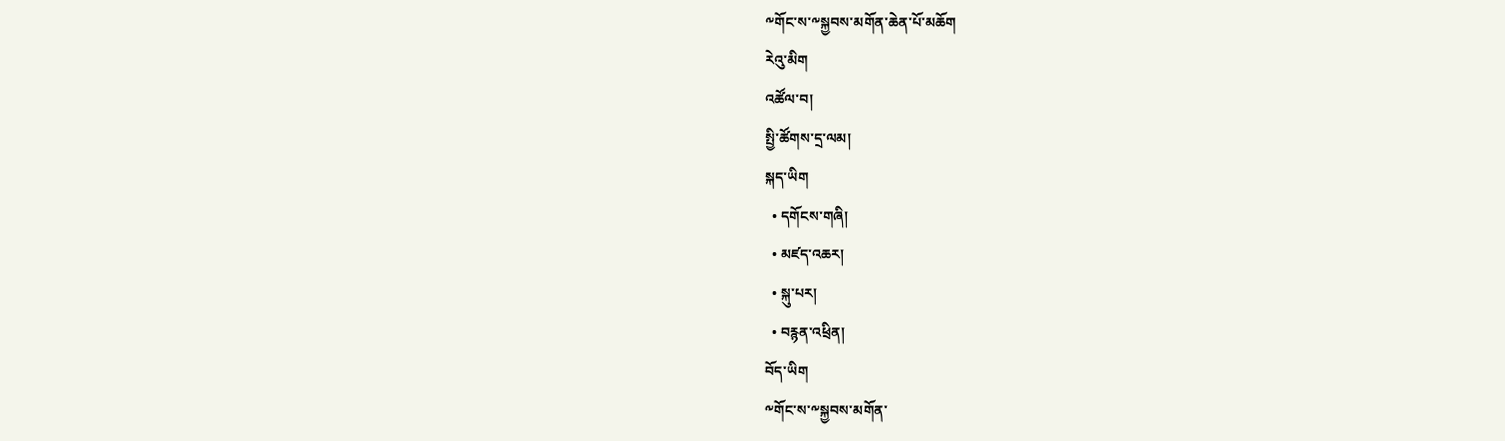༸གོང་ས་༸སྐྱབས་མགོན་ཆེན་པོ་མཆོག
རེའུ་མིག
འཚོལ་བ།
སྤྱི་ཚོགས་དྲ་ལམ།
སྐད་ཡིག
  • དགོངས་གཞི།
  • མཛད་འཆར།
  • སྐུ་པར།
  • བརྙན་འཕྲིན།
བོད་ཡིག
༸གོང་ས་༸སྐྱབས་མགོན་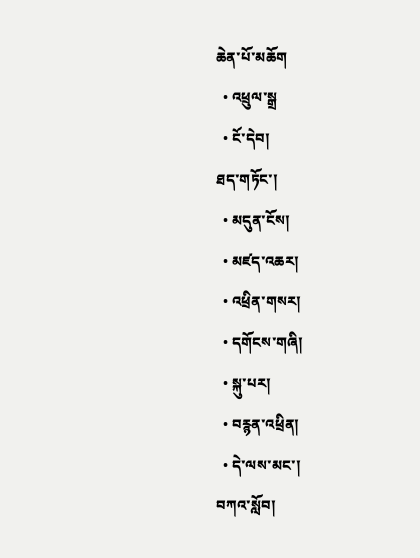ཆེན་པོ་མཆོག
  • འཕྲུལ་སྒྲ
  • ངོ་དེབ།
ཐད་གཏོང་།
  • མདུན་ངོས།
  • མཛད་འཆར།
  • འཕྲིན་གསར།
  • དགོངས་གཞི།
  • སྐུ་པར།
  • བརྙན་འཕྲིན།
  • དེ་ལས་མང་།
བཀའ་སློབ།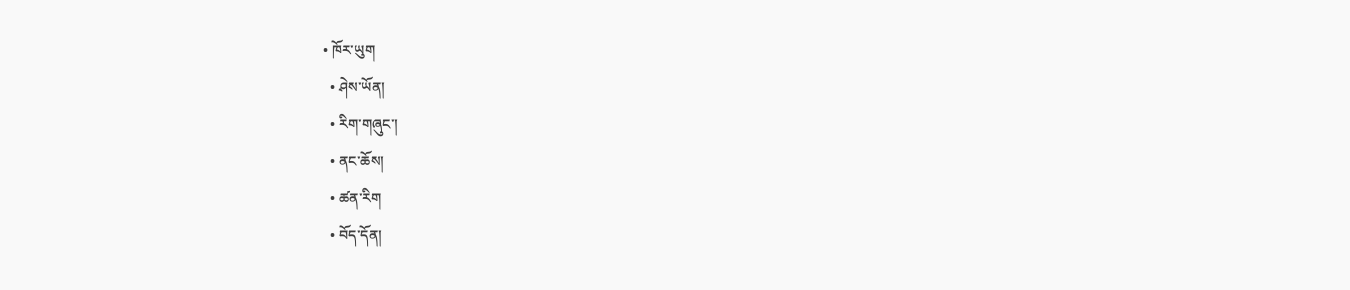• ཁོར་ཡུག
  • ཤེས་ཡོན།
  • རིག་གཞུང་།
  • ནང་ཆོས།
  • ཚན་རིག
  • བོད་དོན།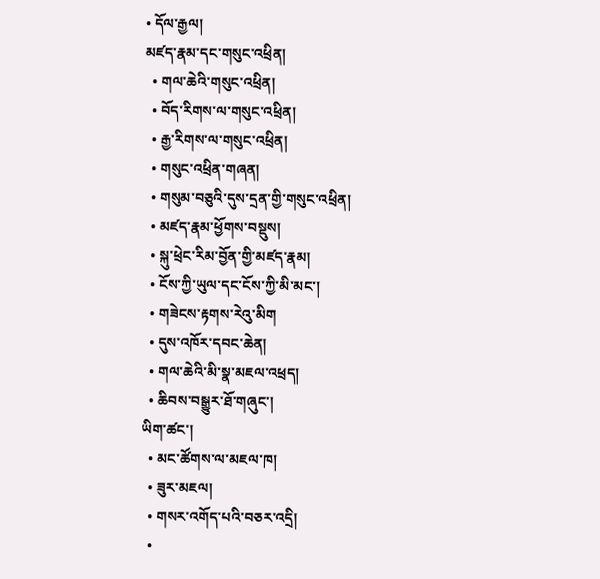• དོལ་རྒྱལ།
མཛད་རྣམ་དང་གསུང་འཕྲིན།
  • གལ་ཆེའི་གསུང་འཕྲིན།
  • བོད་རིགས་ལ་གསུང་འཕྲིན།
  • རྒྱ་རིགས་ལ་གསུང་འཕྲིན།
  • གསུང་འཕྲིན་གཞན།
  • གསུམ་བཅུའི་དུས་དྲན་གྱི་གསུང་འཕྲིན།
  • མཛད་རྣམ་ཕྱོགས་བསྡུས།
  • སྐུ་ཕྲེང་རིམ་བྱོན་གྱི་མཛད་རྣམ།
  • ངོས་ཀྱི་ཡུལ་དང་ངོས་ཀྱི་མི་མང་།
  • གཟེངས་རྟགས་རེའུ་མིག
  • དུས་འཁོར་དབང་ཆེན།
  • གལ་ཆེའི་མི་སྣ་མཇལ་འཕྲད།
  • ཆིབས་བསྒྱུར་ཐོ་གཞུང་།
ཡིག་ཚང་།
  • མང་ཚོགས་ལ་མཇལ་ཁ།
  • ཟུར་མཇལ།
  • གསར་འགོད་པའི་བཅར་འདྲི།
  •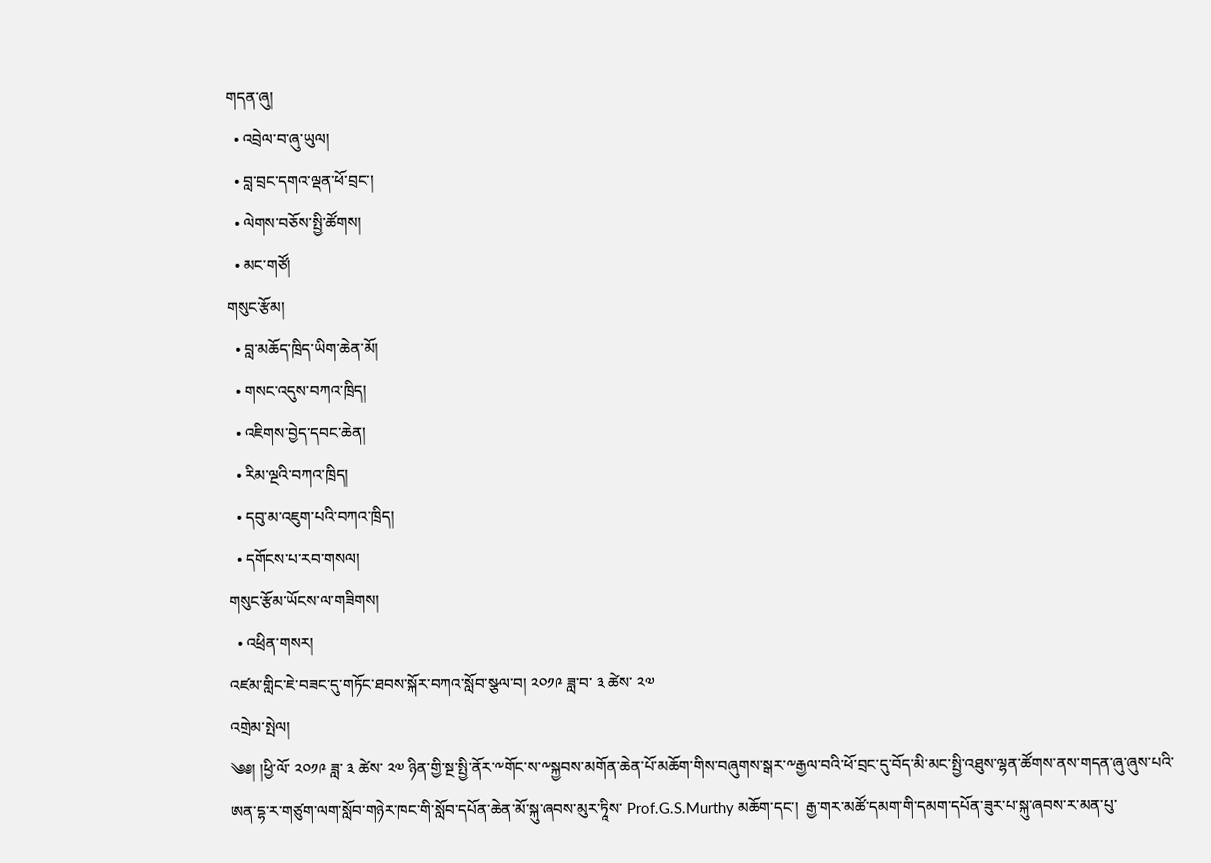གདན་ཞུ།
  • འབྲེལ་བ་ཞུ་ཡུལ།
  • བླ་བྲང་དགའ་ལྡན་ཕོ་བྲང་།
  • ལེགས་བཅོས་སྤྱི་ཚོགས།
  • མང་གཙོ།
གསུང་རྩོམ།
  • བླ་མཆོད་ཁྲིད་ཡིག་ཆེན་མོ།
  • གསང་འདུས་བཀའ་ཁྲིད།
  • འཇིགས་བྱེད་དབང་ཆེན།
  • རིམ་ལྔའི་བཀའ་ཁྲིད།
  • དབུ་མ་འཇུག་པའི་བཀའ་ཁྲིད།
  • དགོངས་པ་རབ་གསལ།
གསུང་རྩོམ་ཡོངས་ལ་གཟིགས།
  • འཕྲིན་གསར།
འཛམ་གླིང་ཇེ་བཟང་དུ་གཏོང་ཐབས་སྐོར་བཀའ་སློབ་སྩལ་བ། ༢༠༡༩ ཟླ་བ་ ༣ ཚེས་ ༢༧
འགྲེམ་སྤེལ།
༄༅། །ཕྱི་ལོ་ ༢༠༡༩ ཟླ་ ༣ ཚེས་ ༢༧ ཉིན་གྱི་སྔ་སྤྱི་ནོར་༸གོང་ས་༸སྐྱབས་མགོན་ཆེན་པོ་མཆོག་གིས་བཞུགས་སྒར་༸རྒྱལ་བའི་ཕོ་བྲང་དུ་བོད་མི་མང་སྤྱི་འཐུས་ལྷན་ཚོགས་ནས་གདན་ཞུ་ཞུས་པའི་ཨན་དྷ་ར་གཙུག་ལག་སློབ་གཉེར་ཁང་གི་སློབ་དཔོན་ཆེན་མོ་སྐུ་ཞབས་མུར་ཏཱིས་ Prof.G.S.Murthy མཆོག་དང་།  རྒྱ་གར་མཚོ་དམག་གི་དམག་དཔོན་ཟུར་པ་སྐུ་ཞབས་ར་མན་པུ་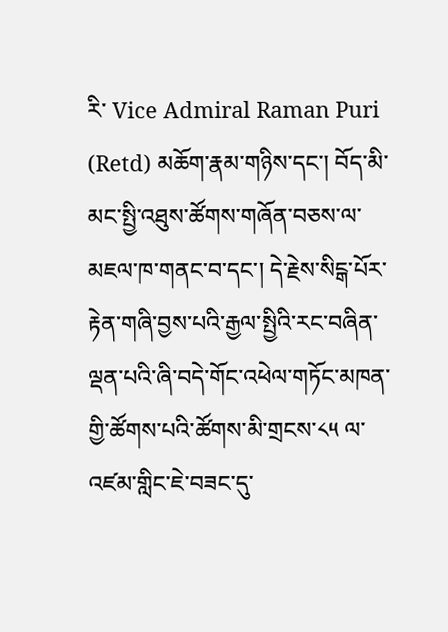རི་ Vice Admiral Raman Puri (Retd) མཆོག་རྣམ་གཉིས་དང་། བོད་མི་མང་སྤྱི་འཐུས་ཚོགས་གཞོན་བཅས་ལ་མཇལ་ཁ་གནང་བ་དང་། དེ་རྗེས་སིངྒ་པོར་རྟེན་གཞི་བྱས་པའི་རྒྱལ་སྤྱིའི་རང་བཞིན་ལྡན་པའི་ཞི་བདེ་གོང་འཕེལ་གཏོང་མཁན་གྱི་ཚོགས་པའི་ཚོགས་མི་གྲངས་༨༥ ལ་འཛམ་གླིང་ཇེ་བཟང་དུ་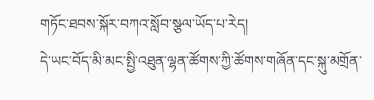གཏོང་ཐབས་སྐོར་བཀའ་སློབ་སྩལ་ཡོད་པ་རེད།
དེ་ཡང་བོད་མི་མང་སྤྱི་འཐུན་ལྷན་ཚོགས་ཀྱི་ཚོགས་གཞོན་དང་སྐུ་མགྲོན་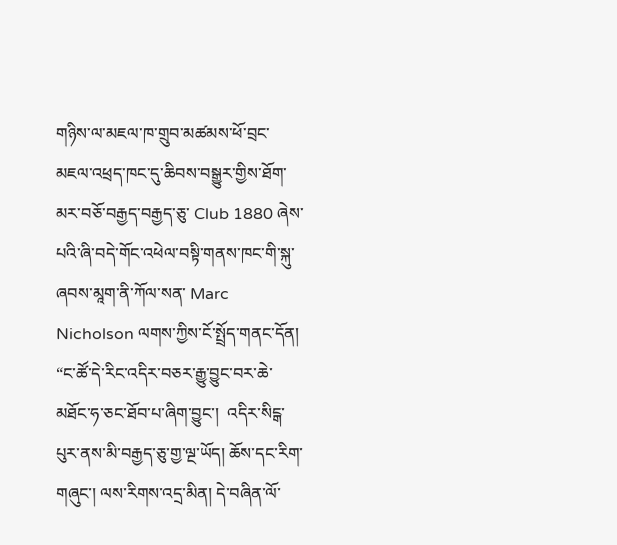གཉིས་ལ་མཇལ་ཁ་གྲུབ་མཚམས་ཕོ་བྲང་མཇལ་འཕྲད་ཁང་དུ་ཆིབས་བསྒྱུར་གྱིས་ཐོག་མར་བཅོ་བརྒྱད་བརྒྱད་ཅུ་ Club 1880 ཞེས་པའི་ཞི་བདེ་གོང་འཕེལ་བསྟི་གནས་ཁང་གི་སྐུ་ཞབས་མཱག་ནི་ཀོལ་སན་ Marc Nicholson ལགས་ཀྱིས་ངོ་སྤྲོད་གནང་དོན། “ང་ཚོ་དེ་རིང་འདིར་བཅར་རྒྱུ་བྱུང་བར་ཆེ་མཐོང་ཧ་ཅང་ཐོབ་པ་ཞིག་བྱུང་།  འདིར་སིངྒ་པུར་ནས་མི་བརྒྱད་ཅུ་གྱ་ལྔ་ཡོད། ཆོས་དང་རིག་གཞུང་། ལས་རིགས་འདྲ་མིན། དེ་བཞིན་ལོ་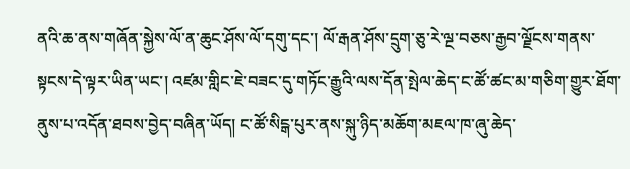ནའི་ཆ་ནས་གཞོན་སྐྱེས་ལོ་ན་ཆུང་ཤོས་ལོ་དགུ་དང་། ལོ་རྒན་ཤོས་དྲུག་ཅུ་རེ་ལྔ་བཅས་རྒྱབ་ལྗོངས་གནས་སྟངས་དེ་ལྟར་ཡིན་ཡང་། འཛམ་གླིང་ཇེ་བཟང་དུ་གཏོང་རྒྱུའི་ལས་དོན་སྤེལ་ཆེད་ང་ཚོ་ཚང་མ་གཅིག་གྱུར་ཐོག་ནུས་པ་འདོན་ཐབས་བྱེད་བཞིན་ཡོད། ང་ཚོ་སིངྒ་པུར་ནས་སྐུ་ཉིད་མཆོག་མཇལ་ཁ་ཞུ་ཆེད་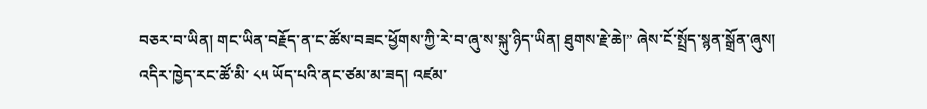བཅར་བ་ཡིན། གང་ཡིན་བརྗོད་ན་ང་ཚོས་བཟང་ཕྱོགས་ཀྱི་རེ་བ་ཞུ་ས་སྐུ་ཉིད་ཡིན། ཐུགས་རྗེ་ཆེ།” ཞེས་ངོ་སྤྲོད་སྙན་སྒྲོན་ཞུས།
འདིར་ཁྱེད་རང་ཚོ་མི་ ༨༥ ཡོད་པའི་ནང་ཙམ་མ་ཟད། འཛམ་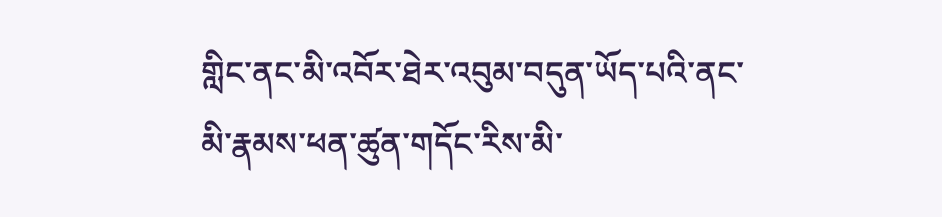གླིང་ནང་མི་འབོར་ཐེར་འབུམ་བདུན་ཡོད་པའི་ནང་མི་རྣམས་ཕན་ཚུན་གདོང་རིས་མི་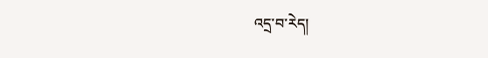འདྲ་བ་རེད།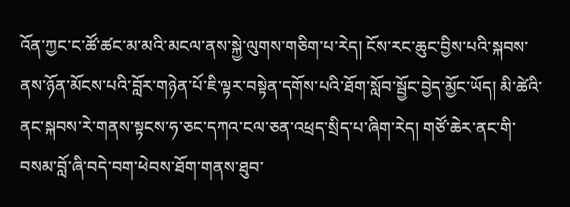འོན་ཀྱང་ང་ཚོ་ཚང་མ་མའི་མངལ་ནས་སྐྱེ་ལུགས་གཅིག་པ་རེད། ངོས་རང་ཆུང་བྱིས་པའི་སྐབས་ནས་ཉོན་མོངས་པའི་བློར་གཉེན་པོ་ཇི་ལྟར་བསྟེན་དགོས་པའི་ཐོག་སློབ་སྦྱོང་བྱེད་མྱོང་ཡོད། མི་ཚེའི་ནང་སྐབས་རེ་གནས་སྟངས་ཧ་ཅང་དཀའ་ངལ་ཅན་འཕྲད་སྲིད་པ་ཞིག་རེད། གཙོ་ཆེར་ནང་གི་བསམ་བློ་ཞི་བདེ་བག་ཕེབས་ཐོག་གནས་ཐུབ་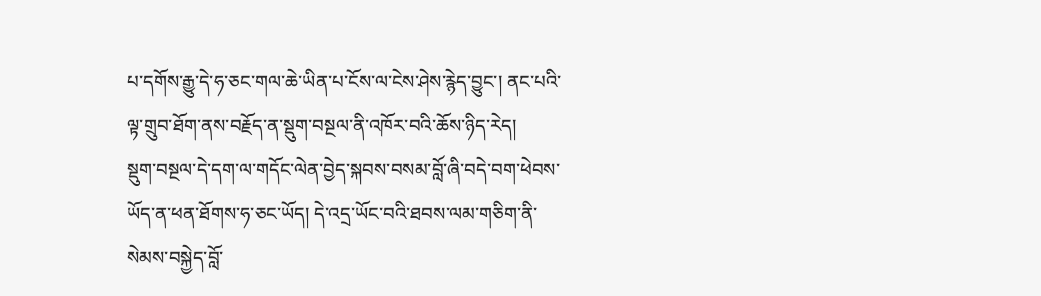པ་དགོས་རྒྱུ་དེ་ཧ་ཅང་གལ་ཆེ་ཡིན་པ་ངོས་ལ་ངེས་ཤེས་རྙེད་བྱུང་། ནང་པའི་ལྟ་གྲུབ་ཐོག་ནས་བརྗོད་ན་སྡུག་བསྔལ་ནི་འཁོར་བའི་ཆོས་ཉིད་རེད།
སྡུག་བསྔལ་དེ་དག་ལ་གདོང་ལེན་བྱེད་སྐབས་བསམ་བློ་ཞི་བདེ་བག་ཕེབས་ཡོད་ན་ཕན་ཐོགས་ཧ་ཅང་ཡོད། དེ་འདྲ་ཡོང་བའི་ཐབས་ལམ་གཅིག་ནི་སེམས་བསྐྱེད་བློ་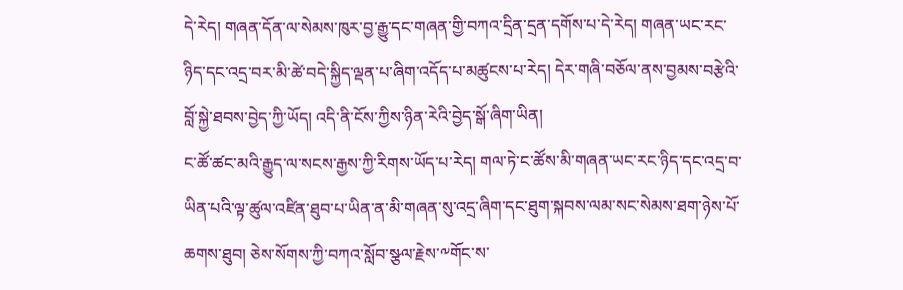དེ་རེད། གཞན་དོན་ལ་སེམས་ཁུར་བྱ་རྒྱུ་དང་གཞན་གྱི་བཀའ་དྲིན་དྲན་དགོས་པ་དེ་རེད། གཞན་ཡང་རང་ཉིད་དང་འདྲ་བར་མི་ཚེ་བདེ་སྐྱིད་ལྡན་པ་ཞིག་འདོད་པ་མཚུངས་པ་རེད། དེར་གཞི་བཅོལ་ནས་བྱམས་བརྩེའི་བློ་སྐྱེ་ཐབས་བྱེད་ཀྱི་ཡོད། འདི་ནི་ངོས་ཀྱིས་ཉིན་རེའི་བྱེད་སྒོ་ཞིག་ཡིན།
ང་ཚོ་ཚང་མའི་རྒྱུད་ལ་སངས་རྒྱས་ཀྱི་རིགས་ཡོད་པ་རེད། གལ་ཏེ་ང་ཚོས་མི་གཞན་ཡང་རང་ཉིད་དང་འདྲ་བ་ཡིན་པའི་ལྟ་ཚུལ་འཛིན་ཐུབ་པ་ཡིན་ན་མི་གཞན་སུ་འདྲ་ཞིག་དང་ཐུག་སྐབས་ལམ་སང་སེམས་ཐག་ཉེས་པོ་ཆགས་ཐུབ། ཅེས་སོགས་ཀྱི་བཀའ་སློབ་སྩལ་རྗེས་༸གོང་ས་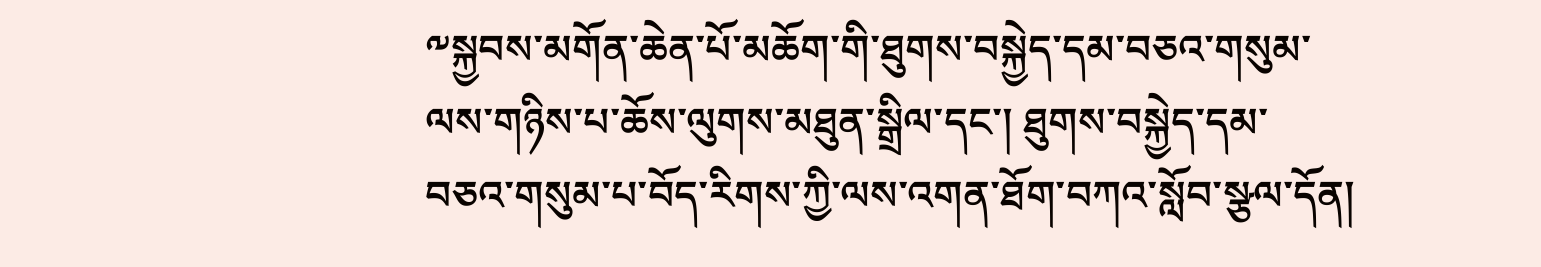༸སྐྱབས་མགོན་ཆེན་པོ་མཆོག་གི་ཐུགས་བསྐྱེད་དམ་བཅའ་གསུམ་ལས་གཉིས་པ་ཆོས་ལུགས་མཐུན་སྒྲིལ་དང་། ཐུགས་བསྐྱེད་དམ་བཅའ་གསུམ་པ་བོད་རིགས་ཀྱི་ལས་འགན་ཐོག་བཀའ་སློབ་སྩལ་དོན།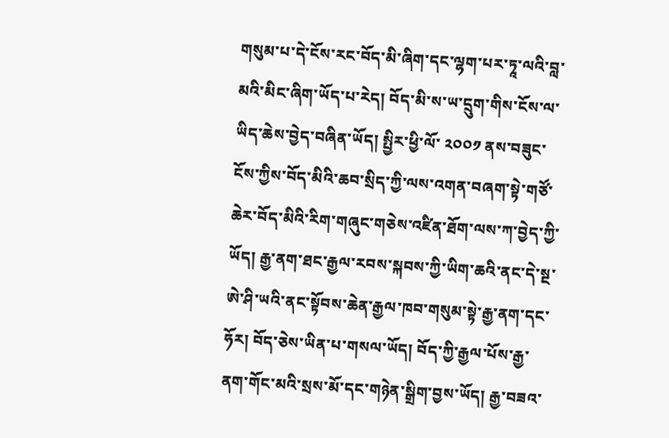གསུམ་པ་དེ་ངོས་རང་བོད་མི་ཞིག་དང་ལྷག་པར་ཏཱ་ལའི་བླ་མའི་མིང་ཞིག་ཡོད་པ་རེད། བོད་མི་ས་ཡ་དྲུག་གིས་ངོས་ལ་ཡིད་ཆེས་བྱེད་བཞིན་ཡོད། སྤྱིར་ཕྱི་ལོ་ ༢༠༠༡ ནས་བཟུང་ངོས་ཀྱིས་བོད་མིའི་ཆབ་སྲིད་ཀྱི་ལས་འགན་བཞག་སྟེ་གཙོ་ཆེར་བོད་མིའི་རིག་གཞུང་གཅེས་འཛིན་ཐོག་ལས་ཀ་བྱེད་ཀྱི་ཡོད། རྒྱ་ནག་ཐང་རྒྱལ་རབས་སྐབས་ཀྱི་ཡིག་ཆའི་ནང་དེ་སྔ་ཨེ་ཤི་ཡའི་ནང་སྟོབས་ཆེན་རྒྱལ་ཁབ་གསུམ་སྟེ་རྒྱ་ནག་དང་ཧོར། བོད་ཅེས་ཡིན་པ་གསལ་ཡོད། བོད་ཀྱི་རྒྱལ་པོས་རྒྱ་ནག་གོང་མའི་སྲས་མོ་དང་གཉེན་སྒྲིག་བྱས་ཡོད། རྒྱ་བཟའ་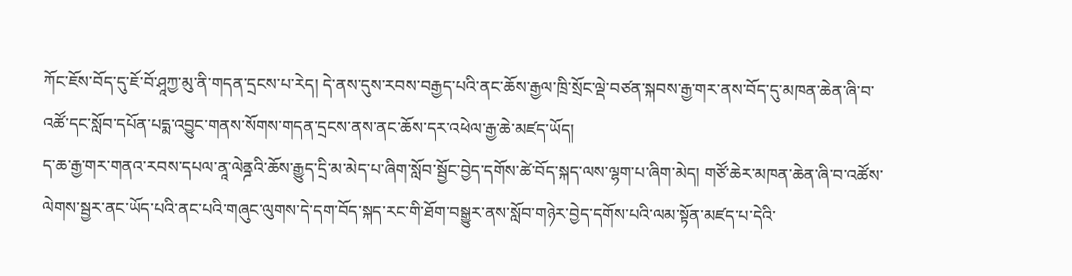ཀོང་ཇོས་བོད་དུ་ཇོ་བོ་ཤཱཀྱ་མུ་ནི་གདན་དྲངས་པ་རེད། དེ་ནས་དུས་རབས་བརྒྱད་པའི་ནང་ཆོས་རྒྱལ་ཁྲི་སྲོང་ལྡེ་བཙན་སྐབས་རྒྱ་གར་ནས་བོད་དུ་མཁན་ཆེན་ཞི་བ་འཚོ་དང་སློབ་དཔོན་པདྨ་འབྱུང་གནས་སོགས་གདན་དྲངས་ནས་ནང་ཆོས་དར་འཕེལ་རྒྱ་ཆེ་མཛད་ཡོད།
ད་ཆ་རྒྱ་གར་གནའ་རབས་དཔལ་ནཱ་ལེནྜའི་ཆོས་རྒྱུད་དྲི་མ་མེད་པ་ཞིག་སློབ་སྦྱོང་བྱེད་དགོས་ཚེ་བོད་སྐད་ལས་ལྷག་པ་ཞིག་མེད། གཙོ་ཆེར་མཁན་ཆེན་ཞི་བ་འཚོས་ལེགས་སྦྱར་ནང་ཡོད་པའི་ནང་པའི་གཞུང་ལུགས་དེ་དག་བོད་སྐད་རང་གི་ཐོག་བསྒྱུར་ནས་སློབ་གཉེར་བྱེད་དགོས་པའི་ལམ་སྟོན་མཛད་པ་དེའི་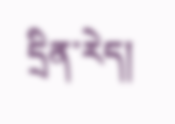དྲིན་རེད།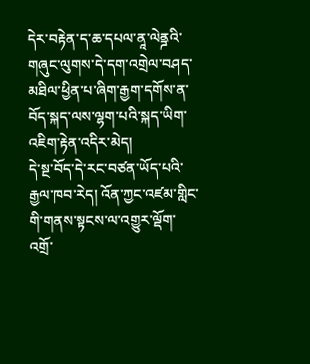དེར་བརྟེན་ད་ཆ་དཔལ་ནཱ་ལེནྜའི་གཞུང་ལུགས་དེ་དག་འགྲེལ་བཤད་མཐིལ་ཕྱིན་པ་ཞིག་རྒྱག་དགོས་ན་བོད་སྐད་ལས་ལྷག་པའི་སྐད་ཡིག་འཇིག་རྟེན་འདིར་མེད།
དེ་སྔ་བོད་དེ་རང་བཙན་ཡོད་པའི་རྒྱལ་ཁབ་རེད། འོན་ཀྱང་འཛམ་གླིང་གི་གནས་སྟངས་ལ་འགྱུར་ལྡོག་འགྲོ་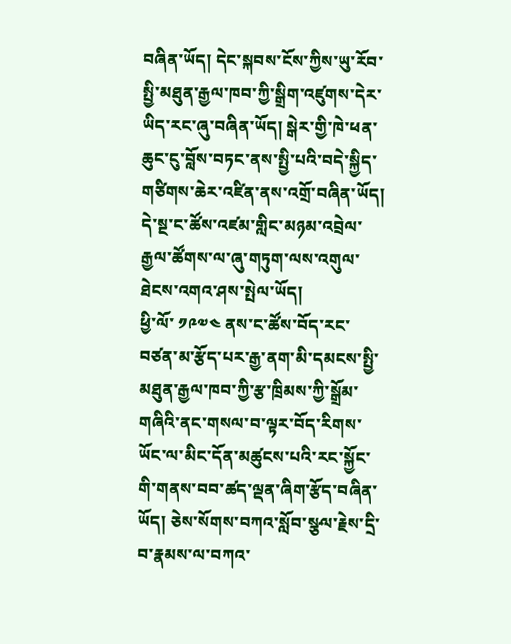བཞིན་ཡོད། དེང་སྐབས་ངོས་ཀྱིས་ཡུ་རོབ་སྤྱི་མཐུན་རྒྱལ་ཁབ་ཀྱི་སྒྲིག་འཛུགས་དེར་ཡིད་རང་ཞུ་བཞིན་ཡོད། སྒེར་གྱི་ཁེ་ཕན་ཆུང་ངུ་བློས་བཏང་ནས་སྤྱི་པའི་བདེ་སྐྱིད་གཙིགས་ཆེར་འཛིན་ནས་འགྲོ་བཞིན་ཡོད། དེ་སྔ་ང་ཚོས་འཛམ་གླིང་མཉམ་འབྲེལ་རྒྱལ་ཚོགས་ལ་ཞུ་གཏུག་ལས་འགུལ་ཐེངས་འགའ་ཤས་སྤེལ་ཡོད།
ཕྱི་ལོ་ ༡༩༧༤ ནས་ང་ཚོས་བོད་རང་བཙན་མ་རྩོད་པར་རྒྱ་ནག་མི་དམངས་སྤྱི་མཐུན་རྒྱལ་ཁབ་ཀྱི་རྩ་ཁྲིམས་ཀྱི་སྒྲོམ་གཞིའི་ནང་གསལ་བ་ལྟར་བོད་རིགས་ཡོང་ལ་མིང་དོན་མཚུངས་པའི་རང་སྐྱོང་གི་གནས་བབ་ཚད་ལྡན་ཞིག་རྩོད་བཞིན་ཡོད། ཅེས་སོགས་བཀའ་སློབ་སྩལ་རྗེས་དྲི་བ་རྣམས་ལ་བཀའ་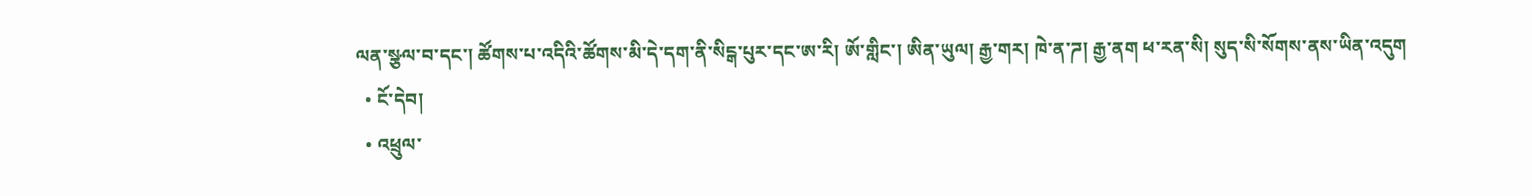ལན་སྩལ་བ་དང་། ཚོགས་པ་འདིའི་ཚོགས་མི་དེ་དག་ནི་སིངྒ་པུར་དང་ཨ་རི། ཨོ་གླིང་། ཨིན་ཡུལ། རྒྱ་གར། ཁེ་ན་ཌ། རྒྱ་ནག ཕ་རན་སི། སུད་སི་སོགས་ནས་ཡིན་འདུག
  • ངོ་དེབ།
  • འཕྲུལ་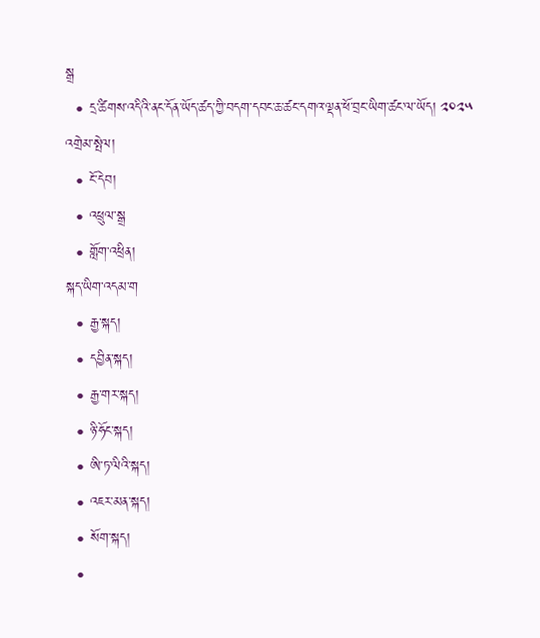སྒྲ
  • དྲ་ཚིགས་འདིའི་ནང་དོན་ཡོད་ཚད་ཀྱི་བདག་དབང་ཆ་ཚང་དགའ་ལྡན་ཕོ་བྲང་ཡིག་ཚང་ལ་ཡོད། ༢༠༢༥
འགྲེམ་སྤེལ།
  • ངོ་དེབ།
  • འཕྲུལ་སྒྲ
  • གློག་འཕྲིན།
སྐད་ཡིག་འདམ་ག
  • རྒྱ་སྐད།
  • དབྱིན་སྐད།
  • རྒྱ་གར་སྐད།
  • ཉི་ཧོང་སྐད།
  • ཨི་ཏ་ལིའི་སྐད།
  • འཇར་མན་སྐད།
  • སོག་སྐད།
  •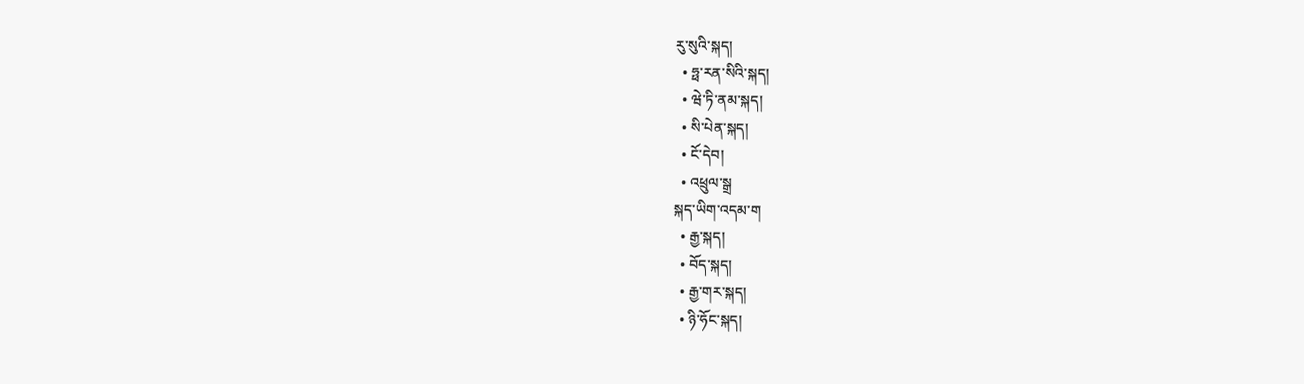རུ་སུའི་སྐད།
  • ཧྥ་རན་སིའི་སྐད།
  • ཝེ་ཏི་ནམ་སྐད།
  • སི་པེན་སྐད།
  • ངོ་དེབ།
  • འཕྲུལ་སྒྲ
སྐད་ཡིག་འདམ་ག
  • རྒྱ་སྐད།
  • བོད་སྐད།
  • རྒྱ་གར་སྐད།
  • ཉི་ཧོང་སྐད།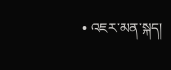• འཇར་མན་སྐད།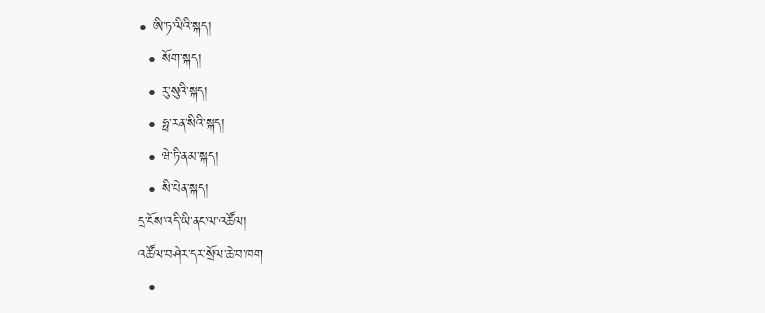• ཨི་ཏ་ལིའི་སྐད།
  • སོག་སྐད།
  • རུ་སུའི་སྐད།
  • ཧྥ་རན་སིའི་སྐད།
  • ཝེ་ཏི་ནམ་སྐད།
  • སི་པེན་སྐད།
དྲ་ངོས་འདི་ཡི་ནང་ལ་འཚོལ།
འཚོལ་བཤེར་དར་སྲོལ་ཆེ་བ་ཁག
  •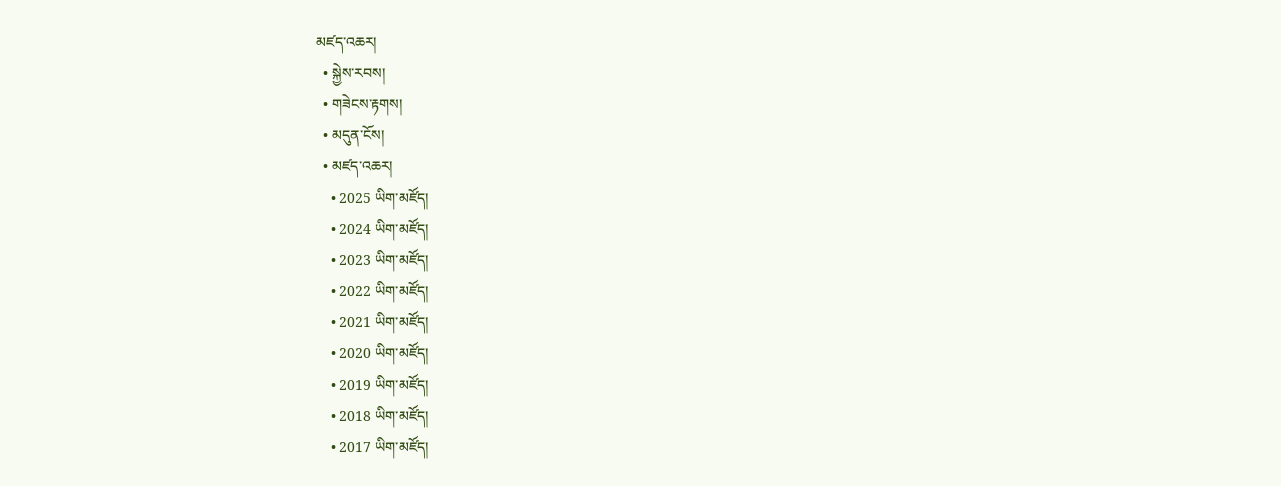མཛད་འཆར།
  • སྐྱེས་རབས།
  • གཟེངས་རྟགས།
  • མདུན་ངོས།
  • མཛད་འཆར།
    • 2025 ཡིག་མཛོད།
    • 2024 ཡིག་མཛོད།
    • 2023 ཡིག་མཛོད།
    • 2022 ཡིག་མཛོད།
    • 2021 ཡིག་མཛོད།
    • 2020 ཡིག་མཛོད།
    • 2019 ཡིག་མཛོད།
    • 2018 ཡིག་མཛོད།
    • 2017 ཡིག་མཛོད།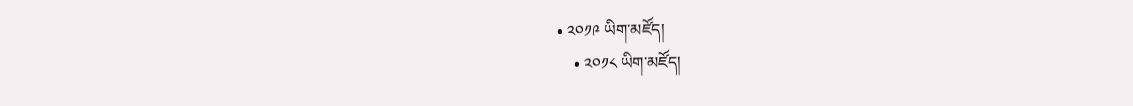• ༢༠༡༩ ཡིག་མཛོད།
    • ༢༠༡༨ ཡིག་མཛོད།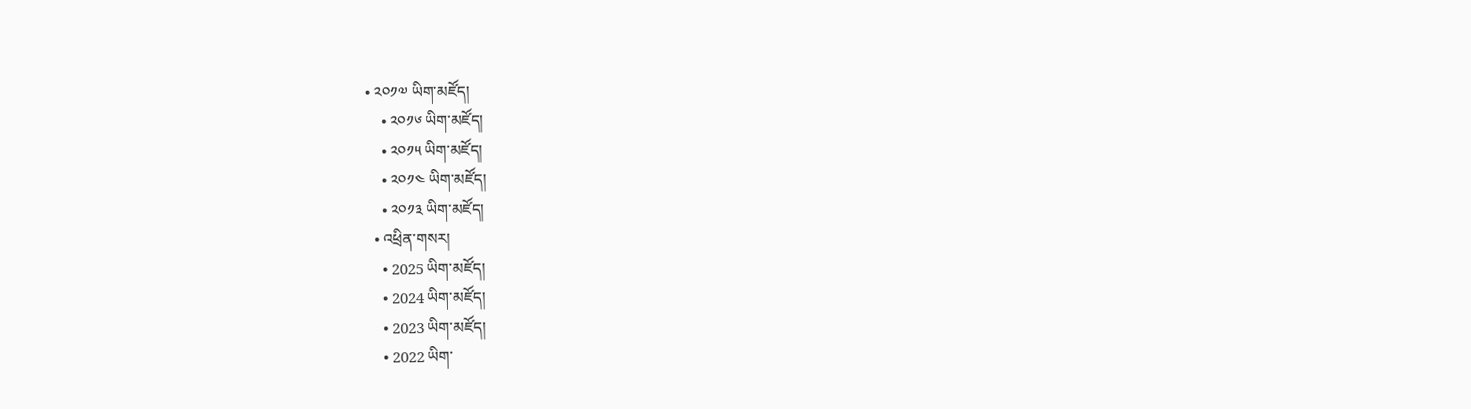• ༢༠༡༧ ཡིག་མཛོད།
    • ༢༠༡༦ ཡིག་མཛོད།
    • ༢༠༡༥ ཡིག་མཛོད།
    • ༢༠༡༤ ཡིག་མཛོད།
    • ༢༠༡༣ ཡིག་མཛོད།
  • འཕྲིན་གསར།
    • 2025 ཡིག་མཛོད།
    • 2024 ཡིག་མཛོད།
    • 2023 ཡིག་མཛོད།
    • 2022 ཡིག་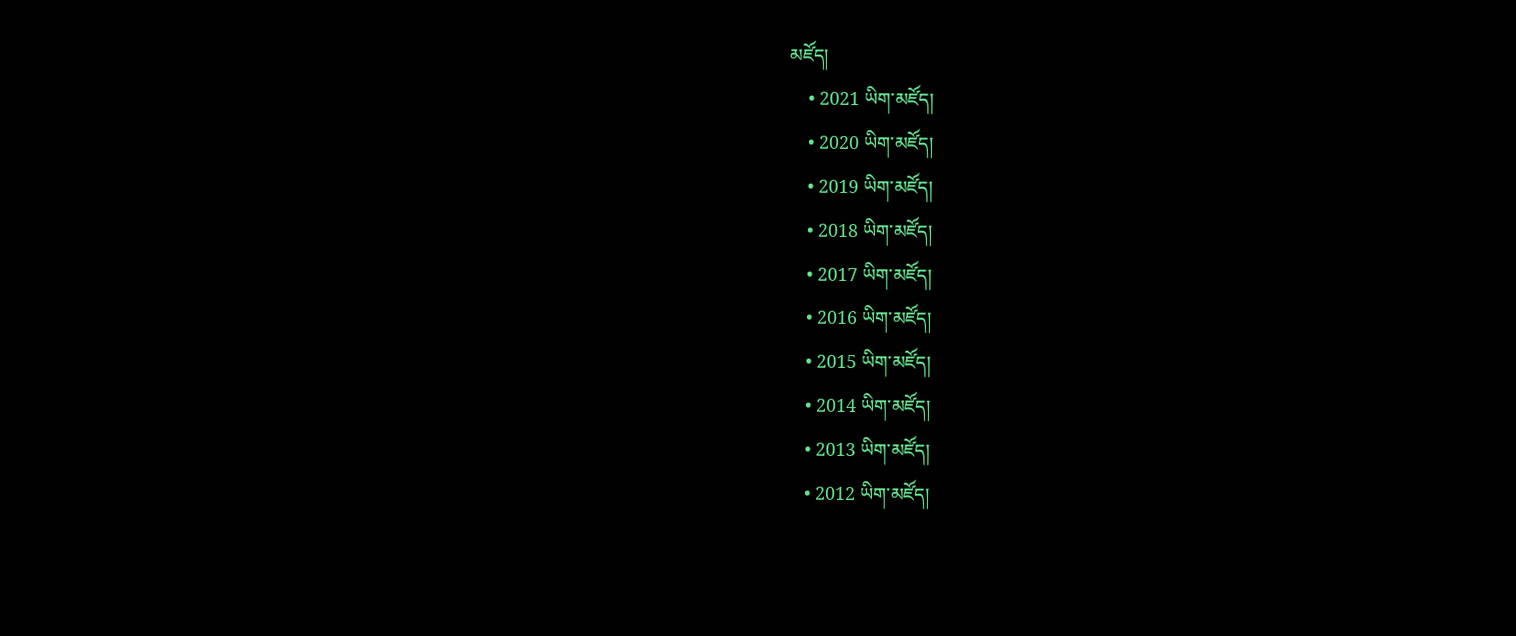མཛོད།
    • 2021 ཡིག་མཛོད།
    • 2020 ཡིག་མཛོད།
    • 2019 ཡིག་མཛོད།
    • 2018 ཡིག་མཛོད།
    • 2017 ཡིག་མཛོད།
    • 2016 ཡིག་མཛོད།
    • 2015 ཡིག་མཛོད།
    • 2014 ཡིག་མཛོད།
    • 2013 ཡིག་མཛོད།
    • 2012 ཡིག་མཛོད།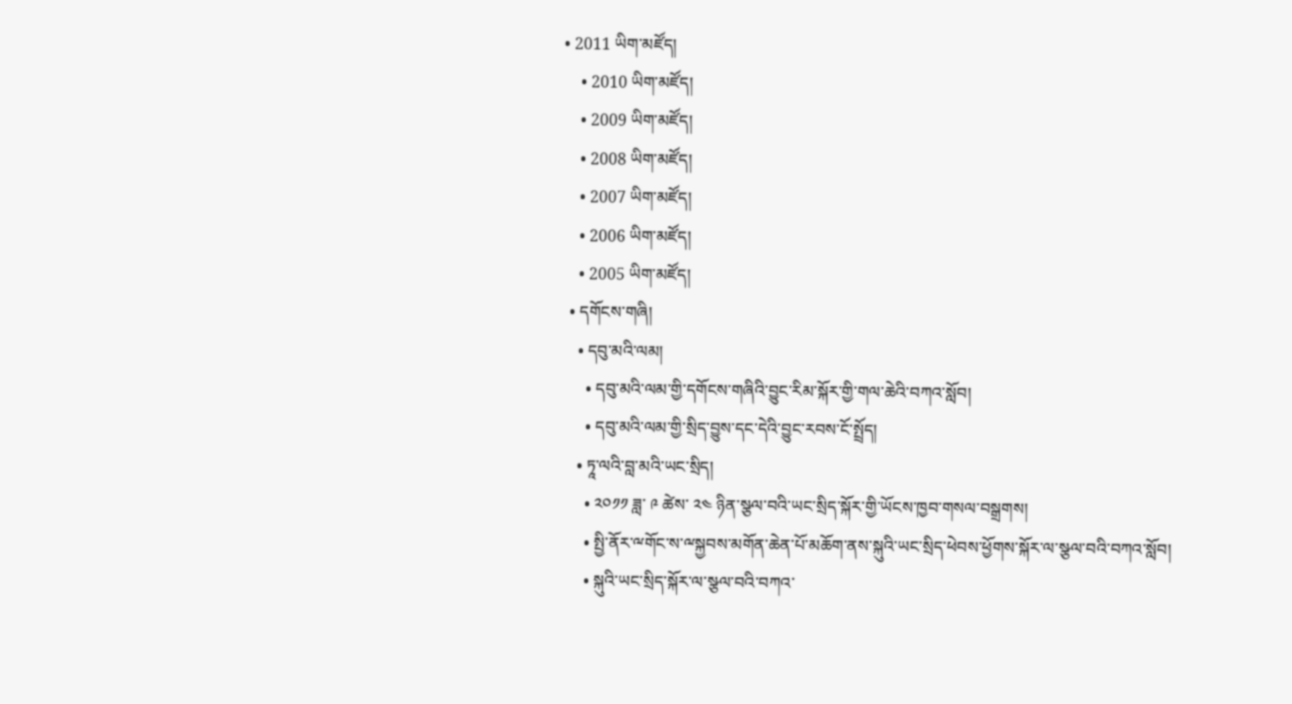• 2011 ཡིག་མཛོད།
    • 2010 ཡིག་མཛོད།
    • 2009 ཡིག་མཛོད།
    • 2008 ཡིག་མཛོད།
    • 2007 ཡིག་མཛོད།
    • 2006 ཡིག་མཛོད།
    • 2005 ཡིག་མཛོད།
  • དགོངས་གཞི།
    • དབུ་མའི་ལམ།
      • དབུ་མའི་ལམ་གྱི་དགོངས་གཞིའི་བྱུང་རིམ་སྐོར་གྱི་གལ་ཆེའི་བཀའ་སློབ།
      • དབུ་མའི་ལམ་གྱི་སྲིད་བྱུས་དང་དེའི་བྱུང་རབས་ངོ་སྤྲོད།
    • ཏཱ་ལའི་བླ་མའི་ཡང་སྲིད།
      • ༢༠༡༡ ཟླ་ ༩ ཚེས་ ༢༤ ཉིན་སྩལ་བའི་ཡང་སྲིད་སྐོར་གྱི་ཡོངས་ཁྱབ་གསལ་བསྒྲགས།
      • སྤྱི་ནོར་ྋགོང་ས་ྋསྐྱབས་མགོན་ཆེན་པོ་མཆོག་ནས་སྐུའི་ཡང་སྲིད་ཕེབས་ཕྱོགས་སྐོར་ལ་སྩལ་བའི་བཀའ་སློབ།
      • སྐུའི་ཡང་སྲིད་སྐོར་ལ་སྩལ་བའི་བཀའ་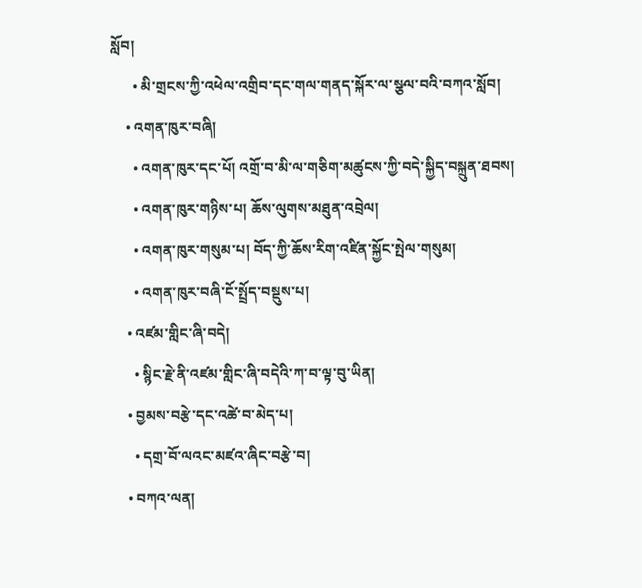སློབ།
      • མི་གྲངས་ཀྱི་འཕེལ་འགྲིབ་དང་གལ་གནད་སྐོར་ལ་སྩལ་བའི་བཀའ་སློབ།
    • འགན་ཁུར་བཞི།
      • འགན་ཁུར་དང་པོ། འགྲོ་བ་མི་ལ་གཅིག་མཚུངས་ཀྱི་བདེ་སྐྱིད་བསྐྲུན་ཐབས།
      • འགན་ཁུར་གཉིས་པ། ཆོས་ལུགས་མཐུན་འབྲེལ།
      • འགན་ཁུར་གསུམ་པ། བོད་ཀྱི་ཆོས་རིག་འཛིན་སྐྱོང་སྤེལ་གསུམ།
      • འགན་ཁུར་བཞི་ངོ་སྤྲོད་བསྡུས་པ།
    • འཛམ་གླིང་ཞི་བདེ།
      • སྙིང་རྗེ་ནི་འཛམ་གླིང་ཞི་བདེའི་ཀ་བ་ལྟ་བུ་ཡིན།
    • བྱམས་བརྩེ་དང་འཚེ་བ་མེད་པ།
      • དགྲ་བོ་ལའང་མཛའ་ཞིང་བརྩེ་བ།
    • བཀའ་ལན།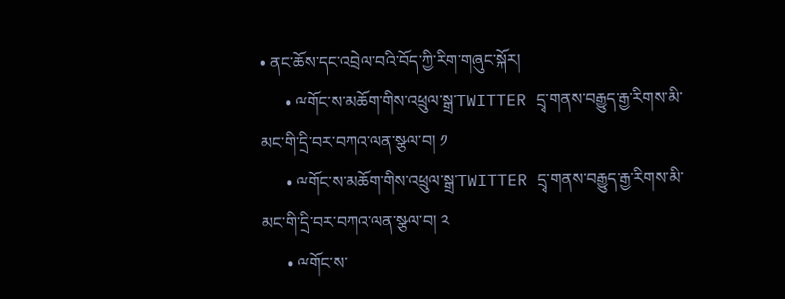• ནང་ཆོས་དང་འབྲེལ་བའི་བོད་ཀྱི་རིག་གཞུང་སྐོར།
      • ྋགོང་ས་མཆོག་གིས་འཕྲུལ་སྒྲ་TWITTER དྲྭ་གནས་བརྒྱུད་རྒྱ་རིགས་མི་མང་གི་དྲི་བར་བཀའ་ལན་སྩལ་བ། ༡
      • ྋགོང་ས་མཆོག་གིས་འཕྲུལ་སྒྲ་TWITTER དྲྭ་གནས་བརྒྱུད་རྒྱ་རིགས་མི་མང་གི་དྲི་བར་བཀའ་ལན་སྩལ་བ། ༢
      • ྋགོང་ས་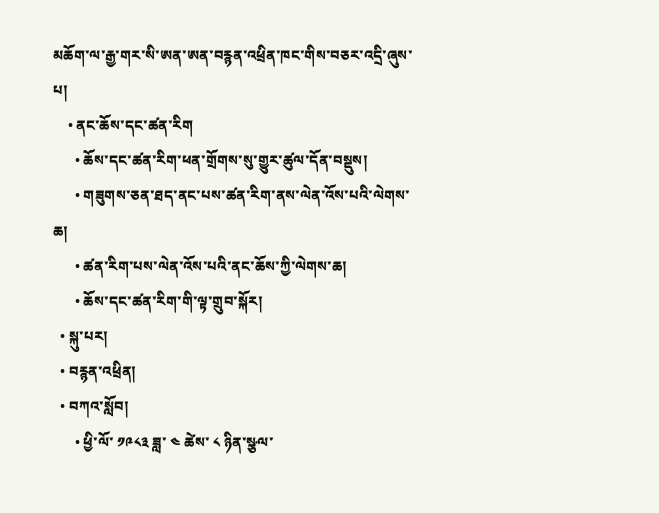མཆོག་ལ་རྒྱ་གར་སི་ཨན་ཨན་བརྙན་འཕྲིན་ཁང་གིས་བཅར་འདྲི་ཞུས་པ།
    • ནང་ཆོས་དང་ཚན་རིག
      • ཆོས་དང་ཚན་རིག་ཕན་གྲོགས་སུ་གྱུར་ཚུལ་དོན་བསྡུས།
      • གཟུགས་ཅན་ཐད་ནང་པས་ཚན་རིག་ནས་ལེན་འོས་པའི་ལེགས་ཆ།
      • ཚན་རིག་པས་ལེན་འོས་པའི་ནང་ཆོས་ཀྱི་ལེགས་ཆ།
      • ཆོས་དང་ཚན་རིག་གི་ལྟ་གྲུབ་སྐོར།
  • སྐུ་པར།
  • བརྙན་འཕྲིན།
  • བཀའ་སློབ།
      • ཕྱི་ལོ་ ༡༩༨༣ ཟླ་ ༤ ཚེས་ ༨ ཉིན་སྩལ་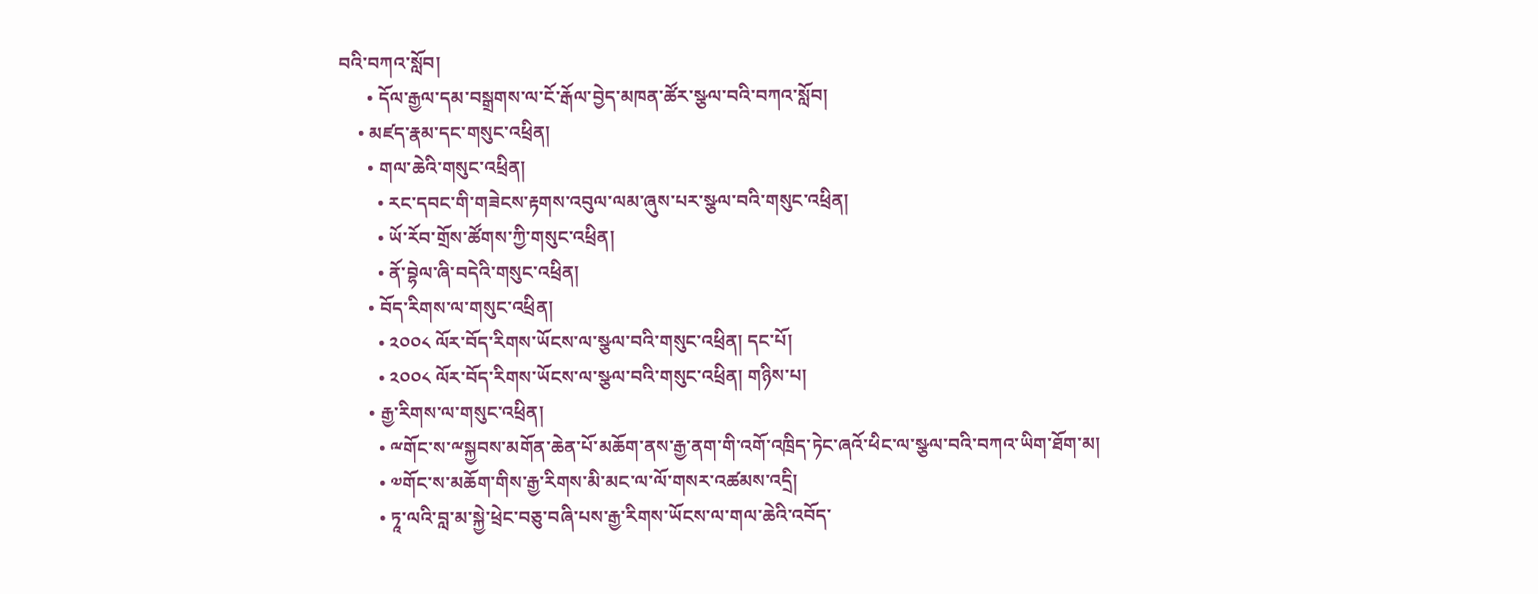བའི་བཀའ་སློབ།
      • དོལ་རྒྱལ་དམ་བསྒྲགས་ལ་ངོ་རྒོལ་བྱེད་མཁན་ཚོར་སྩལ་བའི་བཀའ་སློབ།
    • མཛད་རྣམ་དང་གསུང་འཕྲིན།
      • གལ་ཆེའི་གསུང་འཕྲིན།
        • རང་དབང་གི་གཟེངས་རྟགས་འབུལ་ལམ་ཞུས་པར་སྩལ་བའི་གསུང་འཕྲིན།
        • ཡོ་རོབ་གྲོས་ཚོགས་ཀྱི་གསུང་འཕྲིན།
        • ནོ་བྷེལ་ཞི་བདེའི་གསུང་འཕྲིན།
      • བོད་རིགས་ལ་གསུང་འཕྲིན།
        • ༢༠༠༨ ལོར་བོད་རིགས་ཡོངས་ལ་སྩལ་བའི་གསུང་འཕྲིན། དང་པོ།
        • ༢༠༠༨ ལོར་བོད་རིགས་ཡོངས་ལ་སྩལ་བའི་གསུང་འཕྲིན། གཉིས་པ།
      • རྒྱ་རིགས་ལ་གསུང་འཕྲིན།
        • ྋགོང་ས་ྋསྐྱབས་མགོན་ཆེན་པོ་མཆོག་ནས་རྒྱ་ནག་གི་འགོ་འཁྲིད་ཏེང་ཞའོ་ཕིང་ལ་སྩལ་བའི་བཀའ་ཡིག་ཐོག་མ།
        • ༧གོང་ས་མཆོག་གིས་རྒྱ་རིགས་མི་མང་ལ་ལོ་གསར་འཚམས་འདྲི།
        • ཏཱ་ལའི་བླ་མ་སྐྱེ་ཕྲེང་བཅུ་བཞི་པས་རྒྱ་རིགས་ཡོངས་ལ་གལ་ཆེའི་འབོད་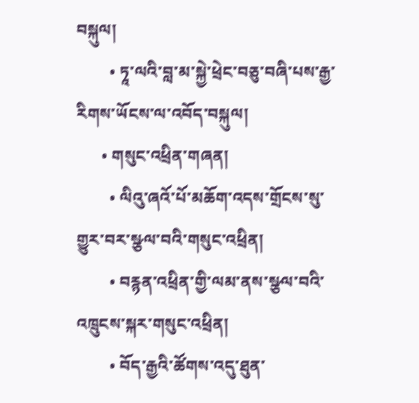བསྐུལ།
        • ཏཱ་ལའི་བླ་མ་སྐྱེ་ཕྲེང་བཅུ་བཞི་པས་རྒྱ་རིགས་ཡོངས་ལ་འབོད་བསྐུལ།
      • གསུང་འཕྲིན་གཞན།
        • ལིའུ་ཞའོ་པོ་མཆོག་འདས་གྲོངས་སུ་གྱུར་བར་སྩལ་བའི་གསུང་འཕྲིན།
        • བརྙན་འཕྲིན་གྱི་ལམ་ནས་སྩལ་བའི་འཁྲུངས་སྐར་གསུང་འཕྲིན།
        • བོད་རྒྱའི་ཚོགས་འདུ་ཐུན་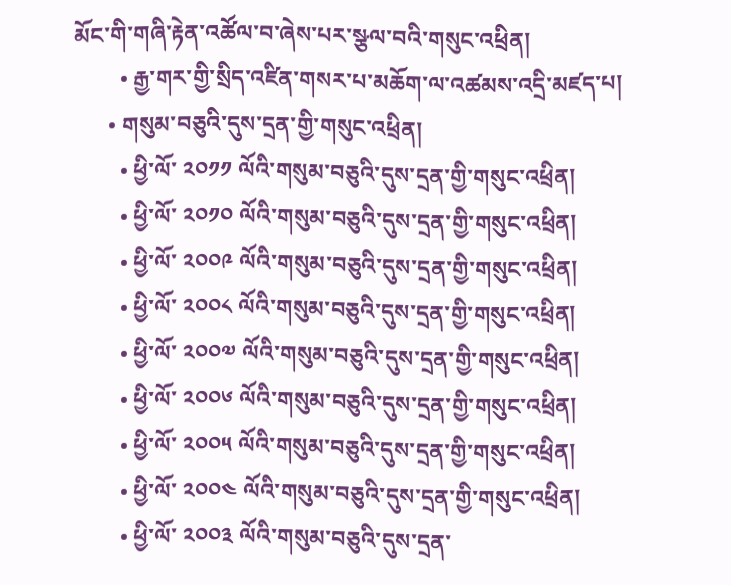མོང་གི་གཞི་རྟེན་འཚོལ་བ་ཞེས་པར་སྩལ་བའི་གསུང་འཕྲིན།
        • རྒྱ་གར་གྱི་སྲིད་འཛིན་གསར་པ་མཆོག་ལ་འཚམས་འདྲི་མཛད་པ།
      • གསུམ་བཅུའི་དུས་དྲན་གྱི་གསུང་འཕྲིན།
        • ཕྱི་ལོ་ ༢༠༡༡ ལོའི་གསུམ་བཅུའི་དུས་དྲན་གྱི་གསུང་འཕྲིན།
        • ཕྱི་ལོ་ ༢༠༡༠ ལོའི་གསུམ་བཅུའི་དུས་དྲན་གྱི་གསུང་འཕྲིན།
        • ཕྱི་ལོ་ ༢༠༠༩ ལོའི་གསུམ་བཅུའི་དུས་དྲན་གྱི་གསུང་འཕྲིན།
        • ཕྱི་ལོ་ ༢༠༠༨ ལོའི་གསུམ་བཅུའི་དུས་དྲན་གྱི་གསུང་འཕྲིན།
        • ཕྱི་ལོ་ ༢༠༠༧ ལོའི་གསུམ་བཅུའི་དུས་དྲན་གྱི་གསུང་འཕྲིན།
        • ཕྱི་ལོ་ ༢༠༠༦ ལོའི་གསུམ་བཅུའི་དུས་དྲན་གྱི་གསུང་འཕྲིན།
        • ཕྱི་ལོ་ ༢༠༠༥ ལོའི་གསུམ་བཅུའི་དུས་དྲན་གྱི་གསུང་འཕྲིན།
        • ཕྱི་ལོ་ ༢༠༠༤ ལོའི་གསུམ་བཅུའི་དུས་དྲན་གྱི་གསུང་འཕྲིན།
        • ཕྱི་ལོ་ ༢༠༠༣ ལོའི་གསུམ་བཅུའི་དུས་དྲན་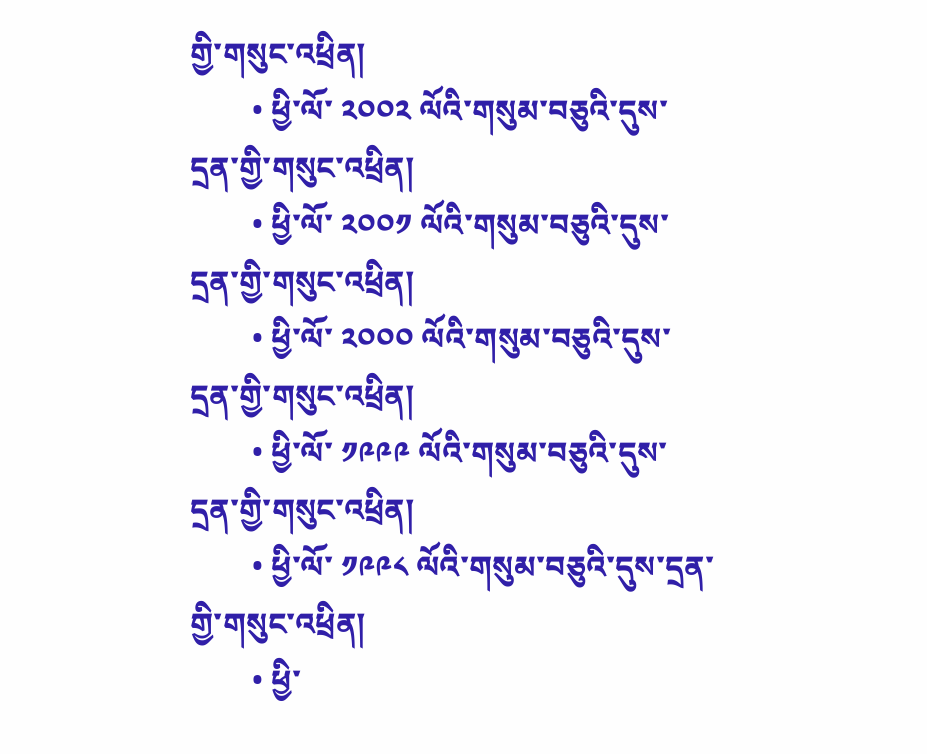གྱི་གསུང་འཕྲིན།
        • ཕྱི་ལོ་ ༢༠༠༢ ལོའི་གསུམ་བཅུའི་དུས་དྲན་གྱི་གསུང་འཕྲིན།
        • ཕྱི་ལོ་ ༢༠༠༡ ལོའི་གསུམ་བཅུའི་དུས་དྲན་གྱི་གསུང་འཕྲིན།
        • ཕྱི་ལོ་ ༢༠༠༠ ལོའི་གསུམ་བཅུའི་དུས་དྲན་གྱི་གསུང་འཕྲིན།
        • ཕྱི་ལོ་ ༡༩༩༩ ལོའི་གསུམ་བཅུའི་དུས་དྲན་གྱི་གསུང་འཕྲིན།
        • ཕྱི་ལོ་ ༡༩༩༨ ལོའི་གསུམ་བཅུའི་དུས་དྲན་གྱི་གསུང་འཕྲིན།
        • ཕྱི་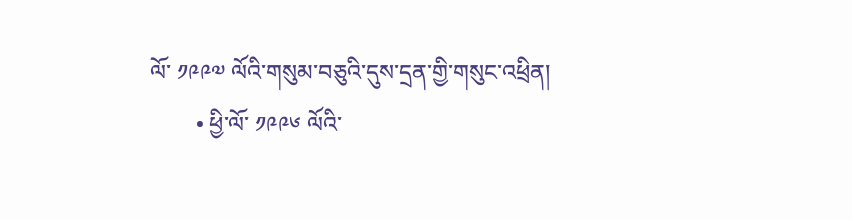ལོ་ ༡༩༩༧ ལོའི་གསུམ་བཅུའི་དུས་དྲན་གྱི་གསུང་འཕྲིན།
        • ཕྱི་ལོ་ ༡༩༩༦ ལོའི་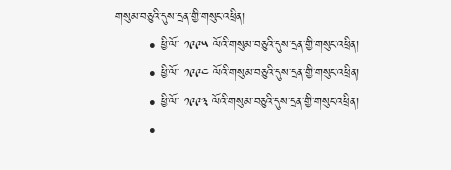གསུམ་བཅུའི་དུས་དྲན་གྱི་གསུང་འཕྲིན།
        • ཕྱི་ལོ་ ༡༩༩༥ ལོའི་གསུམ་བཅུའི་དུས་དྲན་གྱི་གསུང་འཕྲིན།
        • ཕྱི་ལོ་ ༡༩༩༤ ལོའི་གསུམ་བཅུའི་དུས་དྲན་གྱི་གསུང་འཕྲིན།
        • ཕྱི་ལོ་ ༡༩༩༣ ལོའི་གསུམ་བཅུའི་དུས་དྲན་གྱི་གསུང་འཕྲིན།
        •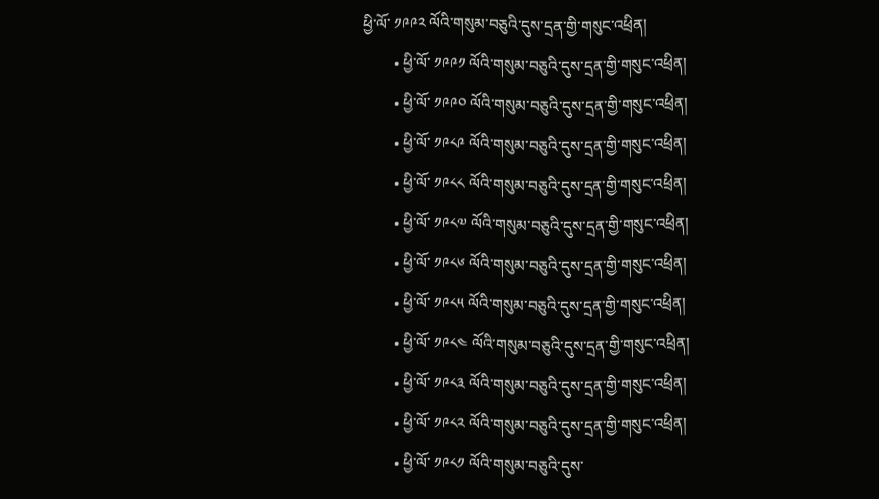ཕྱི་ལོ་ ༡༩༩༢ ལོའི་གསུམ་བཅུའི་དུས་དྲན་གྱི་གསུང་འཕྲིན།
        • ཕྱི་ལོ་ ༡༩༩༡ ལོའི་གསུམ་བཅུའི་དུས་དྲན་གྱི་གསུང་འཕྲིན།
        • ཕྱི་ལོ་ ༡༩༩༠ ལོའི་གསུམ་བཅུའི་དུས་དྲན་གྱི་གསུང་འཕྲིན།
        • ཕྱི་ལོ་ ༡༩༨༩ ལོའི་གསུམ་བཅུའི་དུས་དྲན་གྱི་གསུང་འཕྲིན།
        • ཕྱི་ལོ་ ༡༩༨༨ ལོའི་གསུམ་བཅུའི་དུས་དྲན་གྱི་གསུང་འཕྲིན།
        • ཕྱི་ལོ་ ༡༩༨༧ ལོའི་གསུམ་བཅུའི་དུས་དྲན་གྱི་གསུང་འཕྲིན།
        • ཕྱི་ལོ་ ༡༩༨༦ ལོའི་གསུམ་བཅུའི་དུས་དྲན་གྱི་གསུང་འཕྲིན།
        • ཕྱི་ལོ་ ༡༩༨༥ ལོའི་གསུམ་བཅུའི་དུས་དྲན་གྱི་གསུང་འཕྲིན།
        • ཕྱི་ལོ་ ༡༩༨༤ ལོའི་གསུམ་བཅུའི་དུས་དྲན་གྱི་གསུང་འཕྲིན།
        • ཕྱི་ལོ་ ༡༩༨༣ ལོའི་གསུམ་བཅུའི་དུས་དྲན་གྱི་གསུང་འཕྲིན།
        • ཕྱི་ལོ་ ༡༩༨༢ ལོའི་གསུམ་བཅུའི་དུས་དྲན་གྱི་གསུང་འཕྲིན།
        • ཕྱི་ལོ་ ༡༩༨༡ ལོའི་གསུམ་བཅུའི་དུས་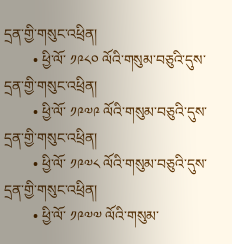དྲན་གྱི་གསུང་འཕྲིན།
        • ཕྱི་ལོ་ ༡༩༨༠ ལོའི་གསུམ་བཅུའི་དུས་དྲན་གྱི་གསུང་འཕྲིན།
        • ཕྱི་ལོ་ ༡༩༧༩ ལོའི་གསུམ་བཅུའི་དུས་དྲན་གྱི་གསུང་འཕྲིན།
        • ཕྱི་ལོ་ ༡༩༧༨ ལོའི་གསུམ་བཅུའི་དུས་དྲན་གྱི་གསུང་འཕྲིན།
        • ཕྱི་ལོ་ ༡༩༧༧ ལོའི་གསུམ་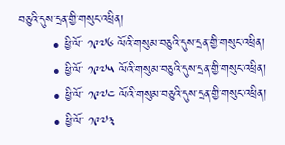བཅུའི་དུས་དྲན་གྱི་གསུང་འཕྲིན།
        • ཕྱི་ལོ་ ༡༩༧༦ ལོའི་གསུམ་བཅུའི་དུས་དྲན་གྱི་གསུང་འཕྲིན།
        • ཕྱི་ལོ་ ༡༩༧༥ ལོའི་གསུམ་བཅུའི་དུས་དྲན་གྱི་གསུང་འཕྲིན།
        • ཕྱི་ལོ་ ༡༩༧༤ ལོའི་གསུམ་བཅུའི་དུས་དྲན་གྱི་གསུང་འཕྲིན།
        • ཕྱི་ལོ་ ༡༩༧༣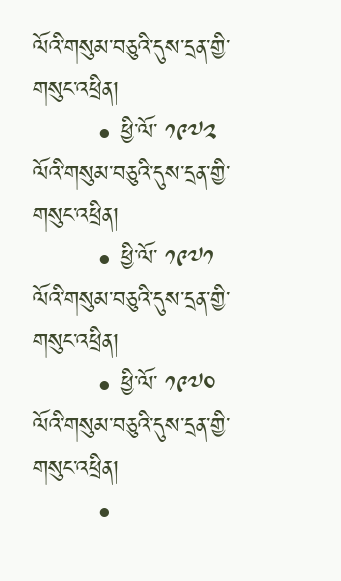ལོའི་གསུམ་བཅུའི་དུས་དྲན་གྱི་གསུང་འཕྲིན།
        • ཕྱི་ལོ་ ༡༩༧༢ ལོའི་གསུམ་བཅུའི་དུས་དྲན་གྱི་གསུང་འཕྲིན།
        • ཕྱི་ལོ་ ༡༩༧༡ ལོའི་གསུམ་བཅུའི་དུས་དྲན་གྱི་གསུང་འཕྲིན།
        • ཕྱི་ལོ་ ༡༩༧༠ ལོའི་གསུམ་བཅུའི་དུས་དྲན་གྱི་གསུང་འཕྲིན།
        •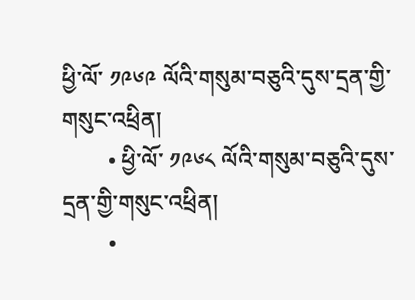ཕྱི་ལོ་ ༡༩༦༩ ལོའི་གསུམ་བཅུའི་དུས་དྲན་གྱི་གསུང་འཕྲིན།
        • ཕྱི་ལོ་ ༡༩༦༨ ལོའི་གསུམ་བཅུའི་དུས་དྲན་གྱི་གསུང་འཕྲིན།
        •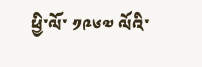ཕྱི་ལོ་ ༡༩༦༧ ལོའི་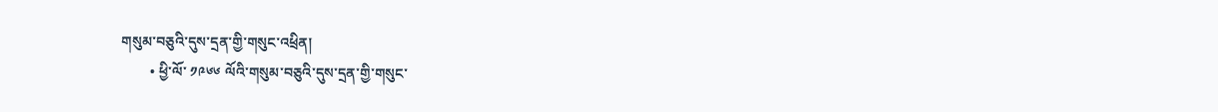གསུམ་བཅུའི་དུས་དྲན་གྱི་གསུང་འཕྲིན།
        • ཕྱི་ལོ་ ༡༩༦༦ ལོའི་གསུམ་བཅུའི་དུས་དྲན་གྱི་གསུང་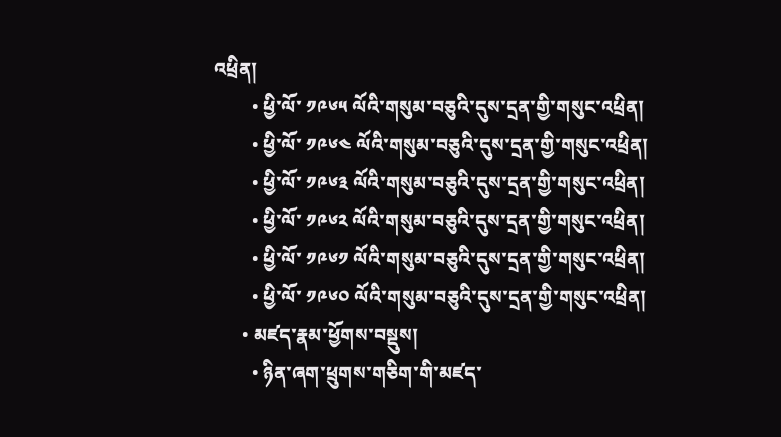འཕྲིན།
        • ཕྱི་ལོ་ ༡༩༦༥ ལོའི་གསུམ་བཅུའི་དུས་དྲན་གྱི་གསུང་འཕྲིན།
        • ཕྱི་ལོ་ ༡༩༦༤ ལོའི་གསུམ་བཅུའི་དུས་དྲན་གྱི་གསུང་འཕྲིན།
        • ཕྱི་ལོ་ ༡༩༦༣ ལོའི་གསུམ་བཅུའི་དུས་དྲན་གྱི་གསུང་འཕྲིན།
        • ཕྱི་ལོ་ ༡༩༦༢ ལོའི་གསུམ་བཅུའི་དུས་དྲན་གྱི་གསུང་འཕྲིན།
        • ཕྱི་ལོ་ ༡༩༦༡ ལོའི་གསུམ་བཅུའི་དུས་དྲན་གྱི་གསུང་འཕྲིན།
        • ཕྱི་ལོ་ ༡༩༦༠ ལོའི་གསུམ་བཅུའི་དུས་དྲན་གྱི་གསུང་འཕྲིན།
      • མཛད་རྣམ་ཕྱོགས་བསྡུས།
        • ཉིན་ཞག་ཕྲུགས་གཅིག་གི་མཛད་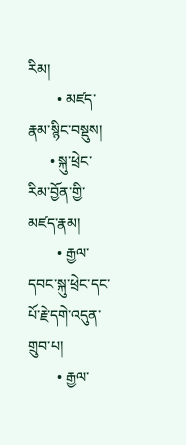རིམ།
        • མཛད་རྣམ་སྙིང་བསྡུས།
      • སྐུ་ཕྲེང་རིམ་བྱོན་གྱི་མཛད་རྣམ།
        • རྒྱལ་དབང་སྐུ་ཕྲེང་དང་པོ་རྗེ་དགེ་འདུན་གྲུབ་པ།
        • རྒྱལ་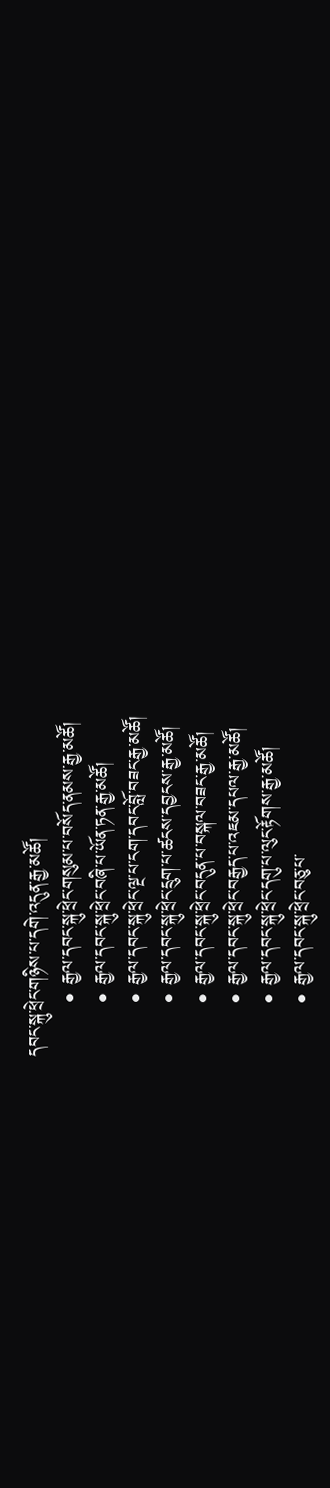དབང་སྐུ་ཕྲེང་གཉིས་པ་དགེ་འདུན་རྒྱ་མཚོ།
        • རྒྱལ་དབང་སྐུ་ཕྲེང་གསུམ་པ་བསོད་ནམས་རྒྱ་མཚོ།
        • རྒྱལ་དབང་སྐུ་ཕྲེང་བཞི་པ་ཡོན་ཏན་རྒྱ་མཚོ།
        • རྒྱལ་དབང་སྐུ་ཕྲེང་ལྔ་པ་ངག་དབང་བློ་བཟང་རྒྱ་མཚོ།
        • རྒྱལ་དབང་སྐུ་ཕྲེང་དྲུག་པ་ཚངས་དབྱངས་རྒྱ་མཚོ།
        • རྒྱལ་དབང་སྐུ་ཕྲེང་བདུན་པ་བསྐལ་བཟང་རྒྱ་མཚོ།
        • རྒྱལ་དབང་སྐུ་ཕྲེང་བརྒྱད་པ་འཇམ་དཔལ་རྒྱ་མཚོ།
        • རྒྱལ་དབང་སྐུ་ཕྲེང་དགུ་པ་ལུང་རྟོགས་རྒྱ་མཚོ།
        • རྒྱལ་དབང་སྐུ་ཕྲེང་བཅུ་པ་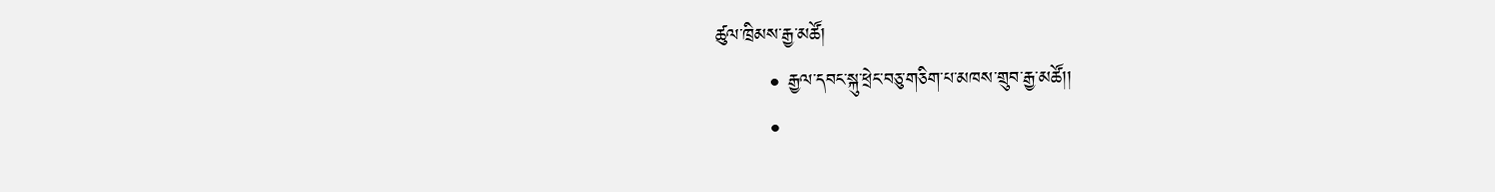ཚུལ་ཁྲིམས་རྒྱ་མཚོ།
        • རྒྱལ་དབང་སྐུ་ཕྲེང་བཅུ་གཅིག་པ་མཁས་གྲུབ་རྒྱ་མཚོ།།
        •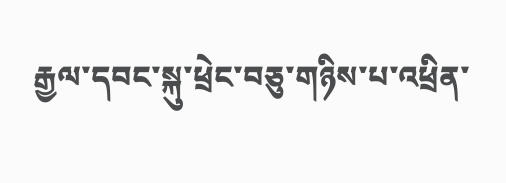རྒྱལ་དབང་སྐུ་ཕྲེང་བཅུ་གཉིས་པ་འཕྲིན་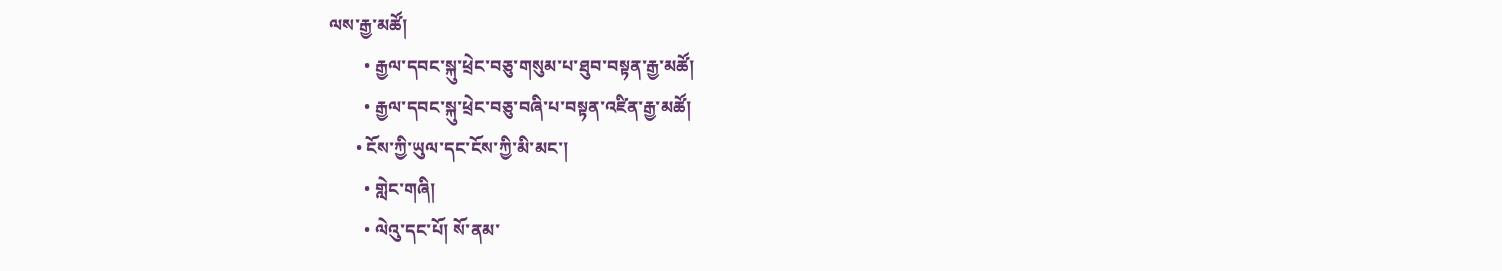ལས་རྒྱ་མཚོ།
        • རྒྱལ་དབང་སྐུ་ཕྲེང་བཅུ་གསུམ་པ་ཐུབ་བསྟན་རྒྱ་མཚོ།
        • རྒྱལ་དབང་སྐུ་ཕྲེང་བཅུ་བཞི་པ་བསྟན་འཛིན་རྒྱ་མཚོ།
      • ངོས་ཀྱི་ཡུལ་དང་ངོས་ཀྱི་མི་མང་།
        • གླེང་གཞི།
        • ལེའུ་དང་པོ། སོ་ནམ་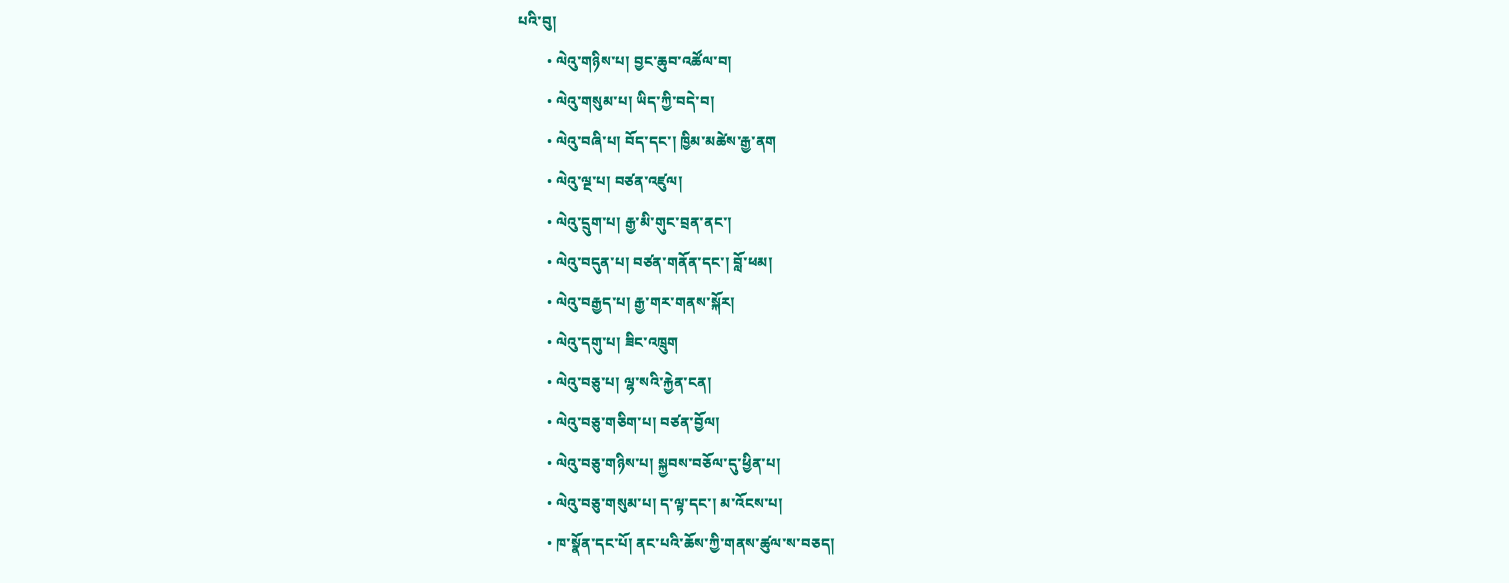པའི་བུ།
        • ལེའུ་གཉིས་པ། བྱང་ཆུབ་འཚོལ་བ།
        • ལེའུ་གསུམ་པ། ཡིད་ཀྱི་བདེ་བ།
        • ལེའུ་བཞི་པ། བོད་དང་། ཁྱིམ་མཚེས་རྒྱ་ནག
        • ལེའུ་ལྔ་པ། བཙན་འཛུལ།
        • ལེའུ་དྲུག་པ། རྒྱ་མི་གུང་བྲན་ནང་།
        • ལེའུ་བདུན་པ། བཙན་གནོན་དང་། བློ་ཕམ།
        • ལེའུ་བརྒྱད་པ། རྒྱ་གར་གནས་སྐོར།
        • ལེའུ་དགུ་པ། ཟིང་འཁྲུག
        • ལེའུ་བཅུ་པ། ལྷ་སའི་རྐྱེན་ངན།
        • ལེའུ་བཅུ་གཅིག་པ། བཙན་བྱོལ།
        • ལེའུ་བཅུ་གཉིས་པ། སྐྱབས་བཅོལ་དུ་ཕྱིན་པ།
        • ལེའུ་བཅུ་གསུམ་པ། ད་ལྟ་དང་། མ་འོངས་པ།
        • ཁ་སྣོན་དང་པོ། ནང་པའི་ཆོས་ཀྱི་གནས་ཚུལ་ས་བཅད།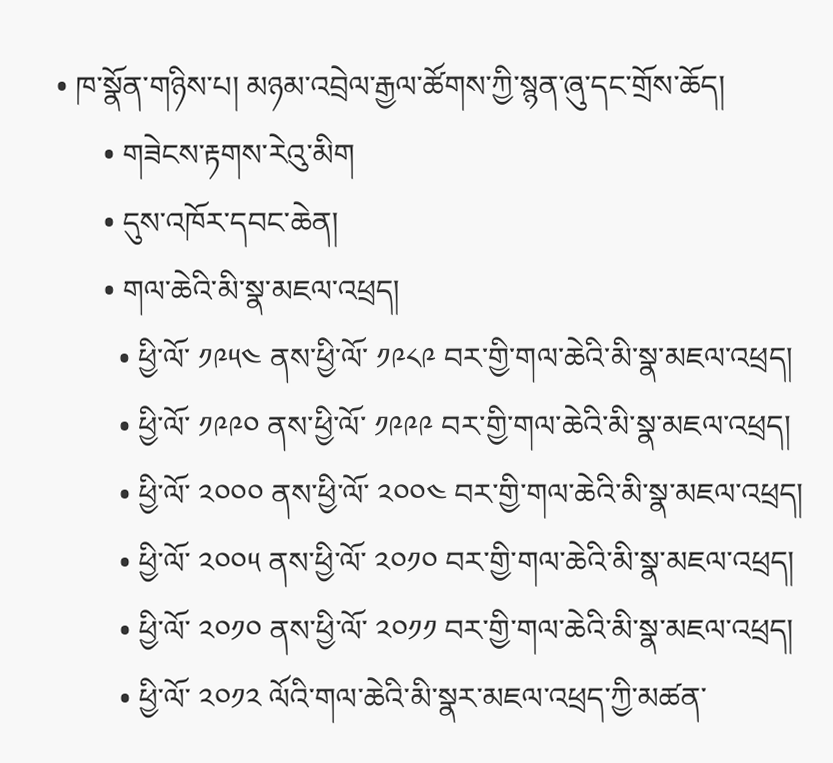• ཁ་སྣོན་གཉིས་པ། མཉམ་འབྲེལ་རྒྱལ་ཚོགས་ཀྱི་སྙན་ཞུ་དང་གྲོས་ཆོད།
      • གཟེངས་རྟགས་རེའུ་མིག
      • དུས་འཁོར་དབང་ཆེན།
      • གལ་ཆེའི་མི་སྣ་མཇལ་འཕྲད།
        • ཕྱི་ལོ་ ༡༩༥༤ ནས་ཕྱི་ལོ་ ༡༩༨༩ བར་གྱི་གལ་ཆེའི་མི་སྣ་མཇལ་འཕྲད།
        • ཕྱི་ལོ་ ༡༩༩༠ ནས་ཕྱི་ལོ་ ༡༩༩༩ བར་གྱི་གལ་ཆེའི་མི་སྣ་མཇལ་འཕྲད།
        • ཕྱི་ལོ་ ༢༠༠༠ ནས་ཕྱི་ལོ་ ༢༠༠༤ བར་གྱི་གལ་ཆེའི་མི་སྣ་མཇལ་འཕྲད།
        • ཕྱི་ལོ་ ༢༠༠༥ ནས་ཕྱི་ལོ་ ༢༠༡༠ བར་གྱི་གལ་ཆེའི་མི་སྣ་མཇལ་འཕྲད།
        • ཕྱི་ལོ་ ༢༠༡༠ ནས་ཕྱི་ལོ་ ༢༠༡༡ བར་གྱི་གལ་ཆེའི་མི་སྣ་མཇལ་འཕྲད།
        • ཕྱི་ལོ་ ༢༠༡༢ ལོའི་གལ་ཆེའི་མི་སྣར་མཇལ་འཕྲད་ཀྱི་མཚན་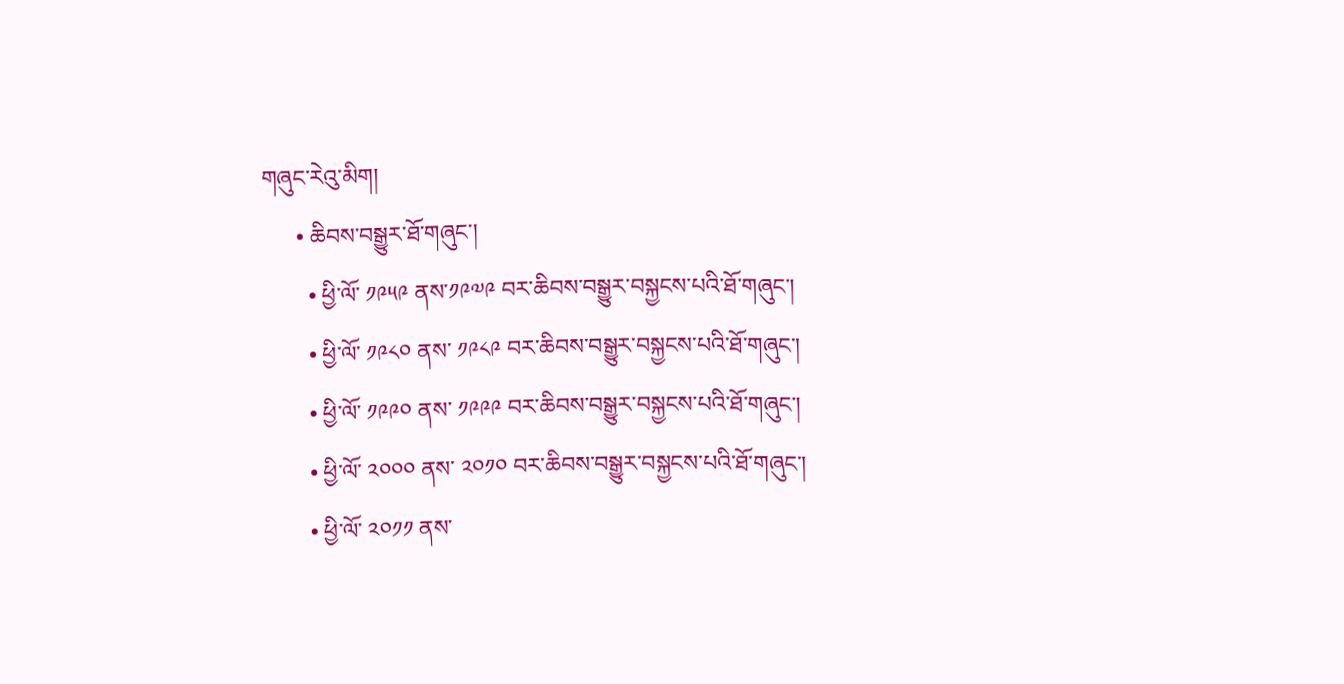གཞུང་རེའུ་མིག།
      • ཆིབས་བསྒྱུར་ཐོ་གཞུང་།
        • ཕྱི་ལོ་ ༡༩༥༩ ནས་༡༩༧༩ བར་ཆིབས་བསྒྱུར་བསྐྱངས་པའི་ཐོ་གཞུང་།
        • ཕྱི་ལོ་ ༡༩༨༠ ནས་ ༡༩༨༩ བར་ཆིབས་བསྒྱུར་བསྐྱངས་པའི་ཐོ་གཞུང་།
        • ཕྱི་ལོ་ ༡༩༩༠ ནས་ ༡༩༩༩ བར་ཆིབས་བསྒྱུར་བསྐྱངས་པའི་ཐོ་གཞུང་།
        • ཕྱི་ལོ་ ༢༠༠༠ ནས་ ༢༠༡༠ བར་ཆིབས་བསྒྱུར་བསྐྱངས་པའི་ཐོ་གཞུང་།
        • ཕྱི་ལོ་ ༢༠༡༡ ནས་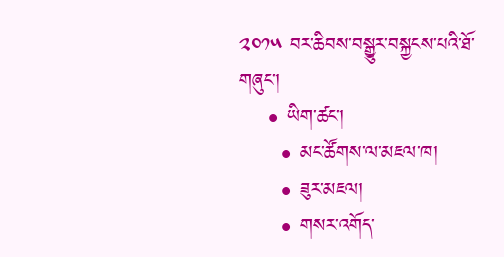༢༠༡༥ བར་ཆིབས་བསྒྱུར་བསྐྱངས་པའི་ཐོ་གཞུང་།
    • ཡིག་ཚང་།
      • མང་ཚོགས་ལ་མཇལ་ཁ།
      • ཟུར་མཇལ།
      • གསར་འགོད་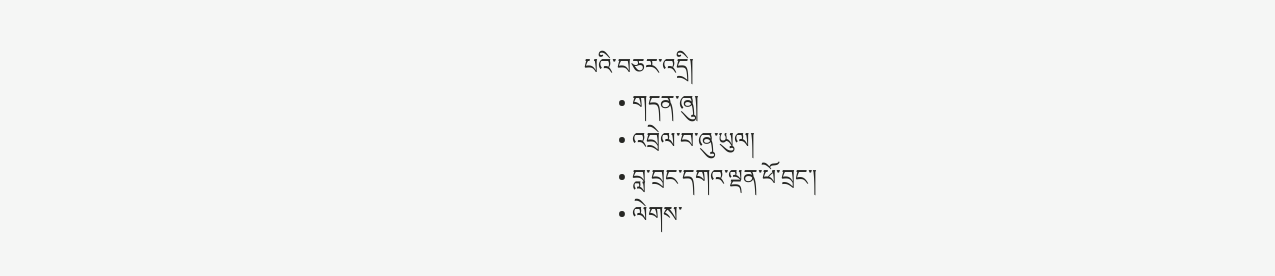པའི་བཅར་འདྲི།
      • གདན་ཞུ།
      • འབྲེལ་བ་ཞུ་ཡུལ།
      • བླ་བྲང་དགའ་ལྡན་ཕོ་བྲང་།
      • ལེགས་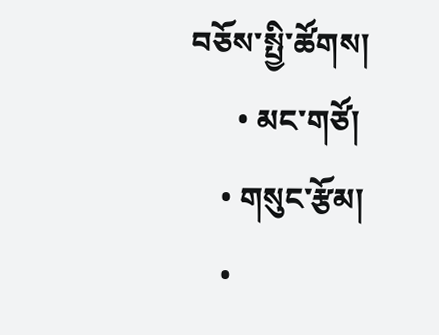བཅོས་སྤྱི་ཚོགས།
      • མང་གཙོ།
    • གསུང་རྩོམ།
    •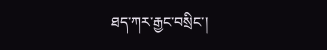ཐད་ཀར་རྒྱང་བསྲིང་།